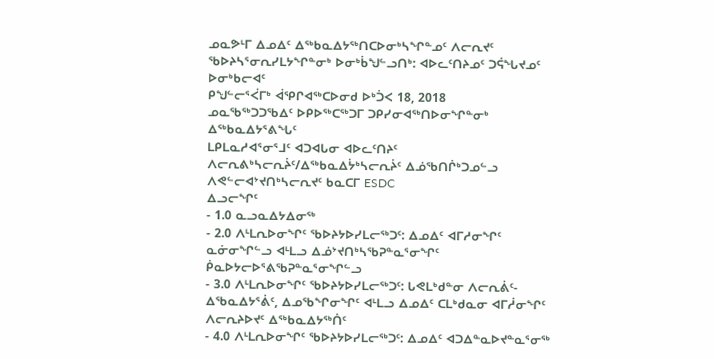ᓄᓇᕗᒻᒥ ᐃᓄᐃᑦ ᐃᖅᑲᓇᐃᔭᖅᑎᑕᐅᓂᒃᓴᖏᓐᓄᑦ ᐱᓕᕆᔪᑦ ᖃᐅᔨᓴᕐᓂᕆᓯᒪᔭᖏᓐᓂᒃ ᐅᓂᒃᑳᖑᓪᓗᑎᒃ: ᐊᐅᓚᑦᑎᔨᓄᑦ ᑐᕌᖓᔪᓄᑦ ᐅᓂᒃᑲᓕᐊᑦ
ᑭᖑᓪᓕᕐᐹᒥᒃ ᐋᕿᒋᐊᖅᑕᐅᓂᑯ ᐅᒃᑑᐸ 18, 2018
ᓄᓇᖃᖅᑐᑐᖃᐃᑦ ᐅᑭᐅᖅᑕᖅᑐᒥ ᑐᑭᓯᓂᐊᖅᑎᐅᓂᖏᓐᓂᒃ ᐃᖅᑲᓇᐃᔭᕐᕕᖓᑦ
ᒪᑭᒪᓇᓱᐊᕐᓂᕐᒧᑦ ᐊᑐᐊᒐᓂ ᐊᐅᓚᑦᑎᔨᑦ
ᐱᓕᕆᕕᒃᓴᓕᕆᔩᑦ/ᐃᖅᑲᓇᐃᔮᒃᓴᓕᕆᔩᑦ ᐃᓅᖃᑎᒌᒃᑐᓄᓪᓗ ᐱᕙᓪᓕᐊᔾᔪᑎᒃᓴᓕᕆᔪᑦ ᑲᓇᑕᒥ ESDC
ᐃᓗᓕᖏᑦ
- 1.0 ᓇᓗᓇᐃᔭᐃᓂᖅ
- 2.0 ᐱᒻᒪᕆᐅᓂᖏᑦ ᖃᐅᔨᔭᐅᓯᒪᓕᖅᑐᑦ: ᐃᓄᐃᑦ ᐊᒥᓱᓂᖏᑦ ᓇᓃᓂᖏᓪᓗ ᐊᒻᒪᓗ ᐃᓅᔾᔪᑎᒃᓴᖃᕈᓐᓇᕐᓂᖏᑦ ᑮᓇᐅᔭᓕᐅᕐᕕᖃᕈᓐᓇᕐᓂᖏᓪᓗ
- 3.0 ᐱᒻᒪᕆᐅᓂᖏᑦ ᖃᐅᔨᔭᐅᓯᒪᓕᖅᑐᑦ: ᒐᕙᒪᒃᑯᓐᓂ ᐱᓕᕆᕖᑦ-ᐃᖃᓇᐃᔭᕐᕖᑦ, ᐃᓄᖃᖏᓂᖏᑦ ᐊᒻᒪᓗ ᐃᓄᐃᑦ ᑕᒪᒃᑯᓇᓂ ᐊᒥᓲᓂᖏᑦ ᐱᓕᕆᔨᐅᔪᑦ ᐃᖅᑲᓇᐃᔭᖅᑏᑦ
- 4.0 ᐱᒻᒪᕆᐅᓂᖏᑦ ᖃᐅᔨᔭᐅᓯᒪᓕᖅᑐᑦ: ᐃᓄᐃᑦ ᐊᑐᐃᓐᓇᐅᔪᓐᓇᕐᓂᖅ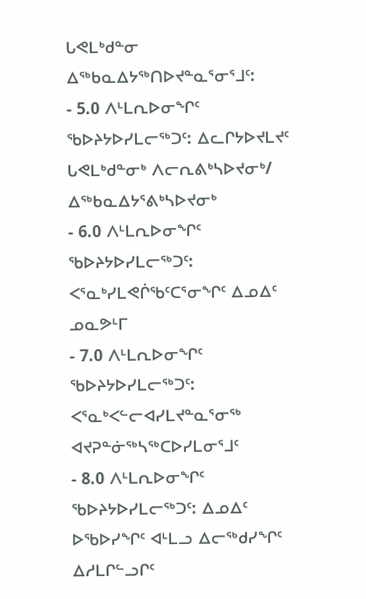ᒐᕙᒪᒃᑯᓐᓂ ᐃᖅᑲᓇᐃᔭᖅᑎᐅᔪᓐᓇᕐᓂᕐᒧᑦ:
- 5.0 ᐱᒻᒪᕆᐅᓂᖏᑦ ᖃᐅᔨᔭᐅᓯᒪᓕᖅᑐᑦ: ᐃᓚᒋᔭᐅᔪᒪᔪᑦ ᒐᕙᒪᒃᑯᓐᓂᒃ ᐱᓕᕆᕕᒃᓴᐅᔪᓂᒃ/ ᐃᖅᑲᓇᐃᔭᕐᕕᒃᓴᐅᔪᓂᒃ
- 6.0 ᐱᒻᒪᕆᐅᓂᖏᑦ ᖃᐅᔨᔭᐅᓯᒪᓕᖅᑐᑦ: ᐸᕐᓇᒃᓯᒪᕙᒌᖃᑦᑕᕐᓂᖏᑦ ᐃᓄᐃᑦ ᓄᓇᕗᒻᒥ
- 7.0 ᐱᒻᒪᕆᐅᓂᖏᑦ ᖃᐅᔨᔭᐅᓯᒪᓕᖅᑐᑦ: ᐸᕐᓇᒃᐸᓪᓕᐊᓯᒪᔪᓐᓇᕐᓂᖅ ᐊᔪᕈᓐᓃᖅᓴᖅᑕᐅᓯᒪᓂᕐᒧᑦ
- 8.0 ᐱᒻᒪᕆᐅᓂᖏᑦ ᖃᐅᔨᔭᐅᓯᒪᓕᖅᑐᑦ: ᐃᓄᐃᑦ ᐅᖃᐅᓯᖏᑦ ᐊᒻᒪᓗ ᐃᓕᖅᑯᓯᖏᑦ ᐃᓱᒪᒋᓪᓗᒋᑦ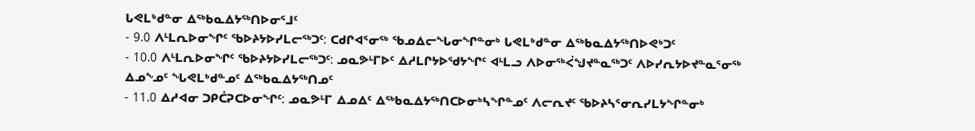ᒐᕙᒪᒃᑯᓐᓂ ᐃᖅᑲᓇᐃᔭᖅᑎᐅᓂᕐᒧᑦ
- 9.0 ᐱᒻᒪᕆᐅᓂᖏᑦ ᖃᐅᔨᔭᐅᓯᒪᓕᖅᑐᑦ: ᑕᑯᒋᐊᕐᓂᖅ ᖃᓄᐃᓕᖓᓂᖏᓐᓂᒃ ᒐᕙᒪᒃᑯᓐᓂ ᐃᖅᑲᓇᐃᔭᖅᑎᐅᕙᒃᑐᑦ
- 10.0 ᐱᒻᒪᕆᐅᓂᖏᑦ ᖃᐅᔨᔭᐅᓯᒪᓕᖅᑐᑦ: ᓄᓇᕗᒻᒥᐅᑦ ᐃᓱᒪᒋᔭᐅᖁᔭᖏᑦ ᐊᒻᒪᓗ ᐱᐅᓂᖅᐹᖑᔪᓐᓇᖅᑐᑦ ᐱᐅᓯᕆᔭᐅᔪᓐᓇᕐᓂᖅ ᐃᓄᖕᓄᑦ ᖓᕙᒪᒃᑯᓐᓄᑦ ᐃᖅᑲᓇᐃᔭᖅᑎᓄᑦ
- 11.0 ᐃᓱᐊᓂ ᑐᑭᑖᕈᑕᐅᓂᖏᑦ: ᓄᓇᕗᒻᒥ ᐃᓄᐃᑦ ᐃᖅᑲᓇᐃᔭᖅᑎᑕᐅᓂᒃᓴᖏᓐᓄᑦ ᐱᓕᕆᔪᑦ ᖃᐅᔨᓴᕐᓂᕆᓯᒪᔭᖏᓐᓂᒃ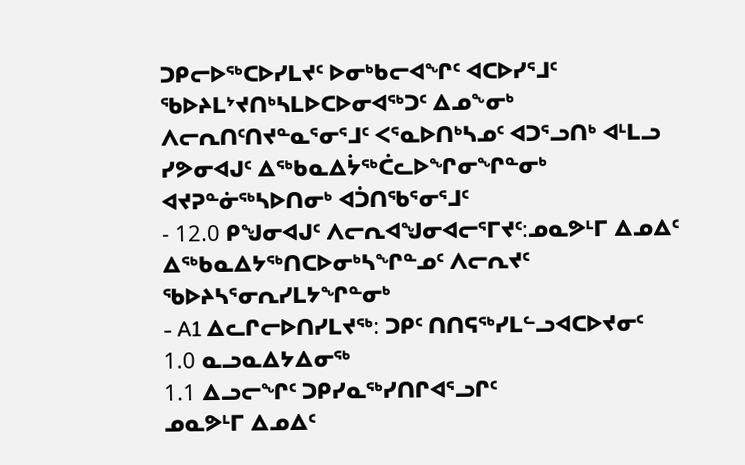ᑐᑭᓕᐅᖅᑕᐅᓯᒪᔪᑦ ᐅᓂᒃᑲᓕᐊᖏᑦ ᐊᑕᐅᓯᕐᒧᑦ ᖃᐅᔨᒪᔾᔪᑎᒃᓴᒪᐅᑕᐅᓂᐊᖅᑐᑦ ᐃᓄᖕᓂᒃ ᐱᓕᕆᑎᑦᑎᔪᓐᓇᕐᓂᕐᒧᑦ ᐸᕐᓇᐅᑎᒃᓴᓄᑦ ᐊᑐᕐᓗᑎᒃ ᐊᒻᒪᓗ ᓯᕗᓂᐊᒍᑦ ᐃᖅᑲᓇᐃᔮᖅᑖᓚᐅᖏᓂᖏᓐᓂᒃ ᐊᔪᕈᓐᓃᖅᓴᐅᑎᓂᒃ ᐊᑑᑎᖃᕐᓂᕐᒧᑦ
- 12.0 ᑭᖑᓂᐊᒍᑦ ᐱᓕᕆᐊᖑᓂᐊᓕᕐᒥᔪᑦ:ᓄᓇᕗᒻᒥ ᐃᓄᐃᑦ ᐃᖅᑲᓇᐃᔭᖅᑎᑕᐅᓂᒃᓴᖏᓐᓄᑦ ᐱᓕᕆᔪᑦ ᖃᐅᔨᓴᕐᓂᕆᓯᒪᔭᖏᓐᓂᒃ
- A1 ᐃᓚᒋᓕᐅᑎᓯᒪᔪᖅ: ᑐᑭᑦ ᑎᑎᕋᖅᓯᒪᓪᓗᐊᑕᐅᔪᓂᑦ
1.0 ᓇᓗᓇᐃᔭᐃᓂᖅ
1.1 ᐃᓗᓕᖏᑦ ᑐᑭᓯᓇᖅᓯᑎᒋᐊᕐᓗᒋᑦ
ᓄᓇᕗᒻᒥ ᐃᓄᐃᑦ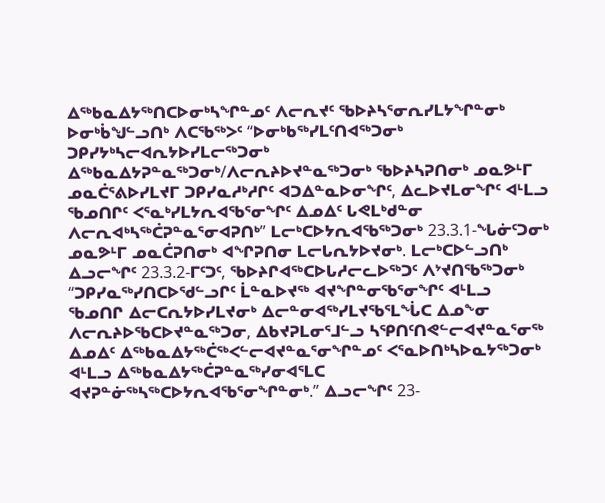ᐃᖅᑲᓇᐃᔭᖅᑎᑕᐅᓂᒃᓴᖏᓐᓄᑦ ᐱᓕᕆᔪᑦ ᖃᐅᔨᓴᕐᓂᕆᓯᒪᔭᖏᓐᓂᒃ ᐅᓂᒃᑳᖑᓪᓗᑎᒃ ᐱᑕᖃᖅᐳᑦ “ᐅᓂᒃᑲᖅᓯᒪᑦᑎᐊᖅᑐᓂᒃ ᑐᑭᓯᔭᒃᓴᓕᐊᕆᔭᐅᓯᒪᓕᖅᑐᓂᒃ ᐃᖅᑲᓇᐃᔭᕈᓐᓇᖅᑐᓂᒃ/ᐱᓕᕆᔨᐅᔪᓐᓇᖅᑐᓂᒃ ᖃᐅᔨᓴᕈᑎᓂᒃ ᓄᓇᕗᒻᒥ ᓄᓇᑖᕐᕕᐅᓯᒪᔪᒥ ᑐᑭᓯᓇᓱᒃᓱᒋᑦ ᐊᑐᐃᓐᓇᐅᓂᖏᑦ, ᐃᓚᐅᔪᒪᓂᖏᑦ ᐊᒻᒪᓗ ᖃᓄᑎᒋᑦ ᐸᕐᓇᒃᓯᒪᔭᕆᐊᖃᕐᓂᖏᑦ ᐃᓄᐃᑦ ᒐᕙᒪᒃᑯᓐᓂ ᐱᓕᕆᐊᒃᓴᖅᑖᕈᓐᓇᕐᓂᐊᕈᑎᒃ” ᒪᓕᒃᑕᐅᔭᕆᐊᖃᖅᑐᓂᒃ 23.3.1-ᖓᓃᑦᑐᓂᒃ ᓄᓇᕗᒻᒥ ᓄᓇᑖᕈᑎᓂᒃ ᐊᖏᕈᑎᓂ ᒪᓕᒐᕆᔭᐅᔪᓂᒃ. ᒪᓕᒃᑕᐅᓪᓗᑎᒃ ᐃᓗᓕᖏᑦ 23.3.2-ᒥᑦᑐᑦ, ᖃᐅᔨᒋᐊᖅᑕᐅᒐᓱᓕᓚᐅᖅᑐᑦ ᐱᔾᔪᑎᖃᖅᑐᓂᒃ “ᑐᑭᓯᓇᖅᓯᑎᑕᐅᖁᓪᓗᒋᑦ ᒫᓐᓇᐅᔪᖅ ᐊᔪᖏᓐᓂᖃᕐᓂᖏᑦ ᐊᒻᒪᓗ ᖃᓄᑎᒋ ᐃᓕᑕᕆᔭᐅᓯᒪᔪᓂᒃ ᐃᓕᓐᓂᐊᖅᓯᒪᔪᖃᕐᒪᖔᑕ ᐃᓄᖕᓂ ᐱᓕᕆᔨᐅᖃᑕᐅᔪᓐᓇᖅᑐᓂ, ᐃᑲᔪᕈᒪᓂᕐᒧᓪᓗ ᓴᕿᑎᑦᑎᕙᓪᓕᐊᔪᓐᓇᕐᓂᖅ ᐃᓄᐃᑦ ᐃᖅᑲᓇᐃᔭᖅᑖᖅᐸᓪᓕᐊᔪᓐᓇᕐᓂᖏᓐᓄᑦ ᐸᕐᓇᐅᑎᒃᓴᐅᓇᔭᖅᑐᓂᒃ ᐊᒻᒪᓗ ᐃᖅᑲᓇᐃᔭᖅᑖᕈᓐᓇᖅᓯᓂᐊᕐᒪᑕ ᐊᔪᕈᓐᓃᖅᓴᖅᑕᐅᔭᕆᐊᖃᕐᓂᖏᓐᓂᒃ.” ᐃᓗᓕᖏᑦ 23-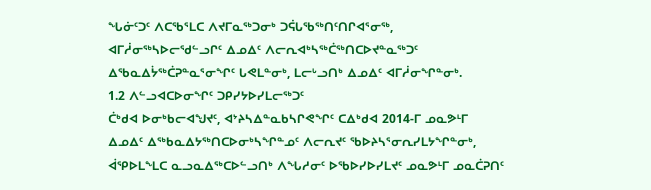ᖓᓃᑦᑐᑦ ᐱᑕᖃᕐᒪᑕ ᐱᔪᒥᓇᖅᑐᓂᒃ ᑐᕌᒐᖃᖅᑎᑦᑎᒋᐊᕐᓂᖅ, ᐊᒥᓲᓂᖅᓴᐅᓕᖁᓪᓗᒋᑦ ᐃᓄᐃᑦ ᐱᓕᕆᐊᒃᓴᖅᑖᖅᑎᑕᐅᔪᓐᓇᖅᑐᑦ ᐃᖃᓇᐃᔮᖅᑖᕈᓐᓇᕐᓂᖏᑦ ᒐᕙᒪᓐᓂᒃ, ᒪᓕᒡᓗᑎᒃ ᐃᓄᐃᑦ ᐊᒥᓲᓂᖏᓐᓂᒃ.
1.2 ᐱᓪᓗᐊᑕᐅᓂᖏᑦ ᑐᑭᓯᔭᐅᓯᒪᓕᖅᑐᑦ
ᑖᒃᑯᐊ ᐅᓂᒃᑲᓕᐊᖑᔪᑦ, ᐊᔾᔨᓴᐃᓐᓇᑲᓴᒋᕙᖏᑦ ᑕᐃᒃᑯᐊ 2014-ᒥ ᓄᓇᕗᒻᒥ ᐃᓄᐃᑦ ᐃᖅᑲᓇᐃᔭᖅᑎᑕᐅᓂᒃᓴᖏᓐᓄᑦ ᐱᓕᕆᔪᑦ ᖃᐅᔨᓴᕐᓂᕆᓯᒪᔭᖏᓐᓂᒃ, ᐋᕿᐅᒪᖕᒪᑕ ᓇᓗᓇᐃᖅᑕᐅᓪᓗᑎᒃ ᐱᖓᓱᓂᑦ ᐅᖃᐅᓯᐅᓯᒪᔪᑦ ᓄᓇᕗᒻᒥ ᓄᓇᑖᕈᑎᑦ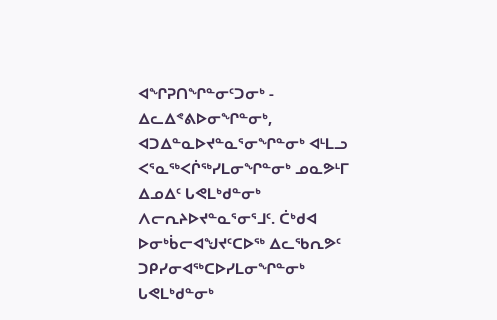ᐊᖏᕈᑎᖏᓐᓂᑦᑐᓂᒃ - ᐃᓚᐃᕝᕕᐅᓂᖏᓐᓂᒃ, ᐊᑐᐃᓐᓇᐅᔪᓐᓇᕐᓂᖏᓐᓂᒃ ᐊᒻᒪᓗ ᐸᕐᓇᖅᐸᒌᖅᓯᒪᓂᖏᓐᓂᒃ ᓄᓇᕗᒻᒥ ᐃᓄᐃᑦ ᒐᕙᒪᒃᑯᓐᓂᒃ ᐱᓕᕆᔨᐅᔪᓐᓇᕐᓂᕐᒧᑦ. ᑖᒃᑯᐊ ᐅᓂᒃᑳᓕᐊᖑᔪᑦᑕᐅᖅ ᐃᓚᖃᕆᕗᑦ ᑐᑭᓯᓂᐊᖅᑕᐅᓯᒪᓂᖏᓐᓂᒃ ᒐᕙᒪᒃᑯᓐᓂᒃ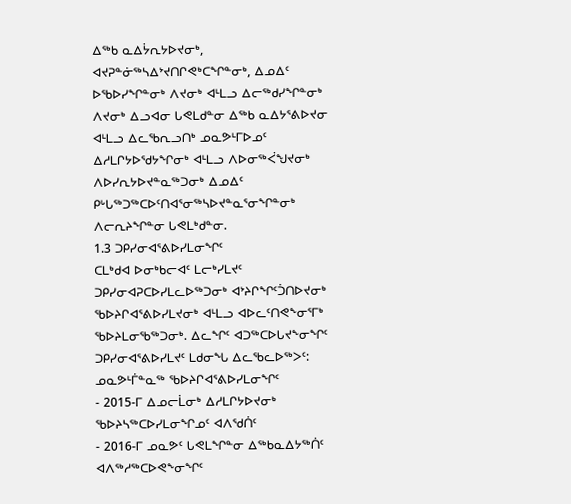ᐃᖅᑲ ᓇᐃᔮᕆᔭᐅᔪᓂᒃ, ᐊᔪᕈᓐᓃᖅᓴᐃᔾᔪᑎᒋᕙᒃᑕᖏᓐᓂᒃ, ᐃᓄᐃᑦ ᐅᖃᐅᓯᖏᓐᓂᒃ ᐱᔪᓂᒃ ᐊᒻᒪᓗ ᐃᓕᖅᑯᓯᖏᓐᓂᒃ ᐱᔪᓂᒃ ᐃᓗᐊᓂ ᒐᕙᒪᑯᓐᓂ ᐃᖅᑲ ᓇᐃᔭᕐᕕᐅᔪᓂ ᐊᒻᒪᓗ ᐃᓚᖃᕆᓗᑎᒃ ᓄᓇᕗᒻᒥᐅᓄᑦ ᐃᓱᒪᒋᔭᐅᖁᔭᖏᓂᒃ ᐊᒻᒪᓗ ᐱᐅᓂᖅᐹᖑᔪᓂᒃ ᐱᐅᓯᕆᔭᐅᔪᓐᓇᖅᑐᓂᒃ ᐃᓄᐃᑦ ᑭᒡᒐᖅᑐᖅᑕᐅᑦᑎᐊᕐᓂᖅᓴᐅᔪᓐᓇᕐᓂᖏᓐᓂᒃ ᐱᓕᕆᔨᖏᓐᓂ ᒐᕙᒪᒃᑯᓐᓂ.
1.3 ᑐᑭᓯᓂᐊᕐᕕᐅᓯᒪᓂᖏᑦ
ᑕᒪᒃᑯᐊ ᐅᓂᒃᑲᓕᐊᑦ ᒪᓕᒃᓯᒪᔪᑦ ᑐᑭᓯᓂᐊᕈᑕᐅᓯᒪᓚᐅᖅᑐᓂᒃ ᐊᔾᔨᒋᖏᑦᑑᑎᐅᔪᓂᒃ ᖃᐅᔨᒋᐊᕐᕕᐅᓯᒪᔪᓂᒃ ᐊᒻᒪᓗ ᐊᐅᓚᑦᑎᕙᖕᓂᕐᒥᒃ ᖃᐅᔨᒪᓂᖃᖅᑐᓂᒃ. ᐃᓚᖏᑦ ᐊᑐᖅᑕᐅᒐᔪᖕᓂᖏᑦ ᑐᑭᓯᓂᐊᕐᕕᐅᓯᒪᔪᑦ ᒪᑯᓂᖓ ᐃᓚᖃᓚᐅᖅᐳᑦ:
ᓄᓇᕗᒻᒦᓐᓇᖅ ᖃᐅᔨᒋᐊᕐᕕᐅᓯᒪᓂᖏᑦ
- 2015-ᒥ ᐃᓄᓕᒫᓂᒃ ᐃᓱᒪᒋᔭᐅᔪᓂᒃ ᖃᐅᔨᓴᖅᑕᐅᓯᒪᓂᖏᓄᑦ ᐊᐱᖁᑏᑦ
- 2016-ᒥ ᓄᓇᕗᑦ ᒐᕙᒪᖏᓐᓂ ᐃᖅᑲᓇᐃᔭᖅᑏᑦ ᐊᐱᖅᓱᖅᑕᐅᕙᖕᓂᖏᑦ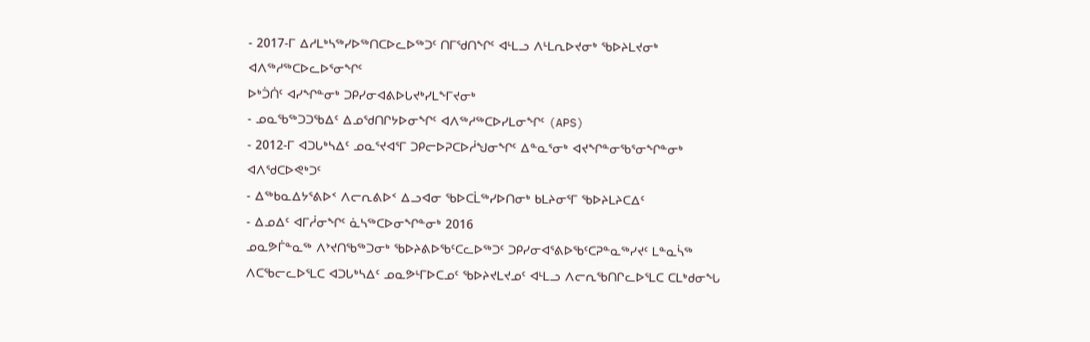- 2017-ᒥ ᐃᓱᒪᒃᓴᖅᓯᐅᖅᑎᑕᐅᓚᐅᖅᑐᑦ ᑎᒥᖁᑎᖏᑦ ᐊᒻᒪᓗ ᐱᒻᒪᕆᐅᔪᓂᒃ ᖃᐅᔨᒪᔪᓂᒃ ᐊᐱᖅᓱᖅᑕᐅᓚᐅᕐᓂᖏᑦ
ᐅᒃᑑᑏᑦ ᐊᓯᖏᓐᓂᒃ ᑐᑭᓯᓂᐊᕕᐅᒐᔪᒃᓯᒪᖕᒥᔪᓂᒃ
- ᓄᓇᖃᖅᑐᑐᖃᐃᑦ ᐃᓄᖁᑎᒋᔭᐅᓂᖏᑦ ᐊᐱᖅᓱᖅᑕᐅᓯᒪᓂᖏᑦ (APS)
- 2012-ᒥ ᐊᑐᒐᒃᓴᐃᑦ ᓄᓇᕐᔪᐊᕐᒥ ᑐᑭᓕᐅᕈᑕᐅᓲᖑᓂᖏᑦ ᐃᓐᓇᕐᓂᒃ ᐊᔪᖏᓐᓂᖃᕐᓂᖏᓐᓂᒃ ᐊᐱᖁᑕᐅᕙᒃᑐᑦ
- ᐃᖅᑲᓇᐃᔭᕐᕕᐅᑉ ᐱᓕᕆᕕᐅᑉ ᐃᓗᐊᓂ ᖃᐅᑕᒫᖅᓯᐅᑎᓂᒃ ᑲᒪᔨᓂᕐᒥ ᖃᐅᔨᒪᔨᑕᐃᑦ
- ᐃᓄᐃᑦ ᐊᒥᓲᓂᖏᑦ ᓈᓴᖅᑕᐅᓂᖏᓐᓂᒃ 2016
ᓄᓇᕗᒦᓐᓇᖅ ᐱᔾᔪᑎᖃᖅᑐᓂᒃ ᖃᐅᔨᕕᐅᖃᑦᑕᓚᐅᖅᑐᑦ ᑐᑭᓯᓂᐊᕐᕕᐅᖃᑦᑕᕈᓐᓇᖅᓯᔪᑦ ᒪᓐᓇᓵᖅ ᐱᑕᖃᓕᓚᐅᕐᒪᑕ ᐊᑐᒐᒃᓴᐃᑦ ᓄᓇᕗᒻᒥᐅᑕᓄᑦ ᖃᐅᔨᔪᒪᔪᓄᑦ ᐊᒻᒪᓗ ᐱᓕᕆᖃᑎᒋᓚᐅᕐᒪᑕ ᑕᒪᒃᑯᓂᖓ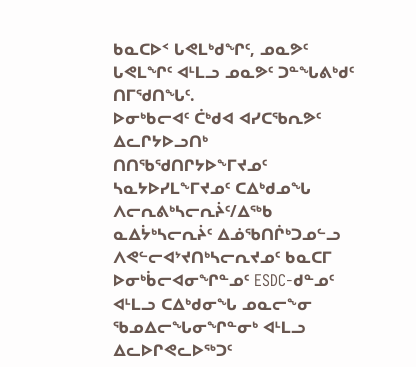ᑲᓇᑕᐅᑉ ᒐᕙᒪᒃᑯᖏᑦ, ᓄᓇᕗᑦ ᒐᕙᒪᖏᑦ ᐊᒻᒪᓗ ᓄᓇᕗᑦ ᑐᓐᖓᕕᒃᑯᑦ ᑎᒥᖁᑎᖓᑦ.
ᐅᓂᒃᑲᓕᐊᑦ ᑖᒃᑯᐊ ᐊᓯᑕᖃᕆᕗᑦ ᐃᓚᒋᔭᐅᓗᑎᒃ ᑎᑎᖃᖁᑎᒋᔭᐅᖕᒥᔪᓄᑦ ᓴᓇᔭᐅᓯᒪᖕᒥᔪᓄᑦ ᑕᐃᒃᑯᓄᖓ ᐱᓕᕆᕕᒃᓴᓕᕆᔩᑦ/ᐃᖅᑲ ᓇᐃᔮᒃᓴᓕᕆᔩᑦ ᐃᓅᖃᑎᒌᒃᑐᓄᓪᓗ ᐱᕙᓪᓕᐊᔾᔪᑎᒃᓴᓕᕆᔪᓄᑦ ᑲᓇᑕᒥ ᐅᓂᒃᑳᓕᐊᓂᖏᓐᓄᑦ ESDC-ᑯᓐᓄᑦ ᐊᒻᒪᓗ ᑕᐃᒃᑯᓂᖓ ᓄᓇᓕᖕᓂ ᖃᓄᐃᓕᖓᓂᖏᓐᓂᒃ ᐊᒻᒪᓗ ᐃᓚᐅᒋᕙᓚᐅᖅᑐᑦ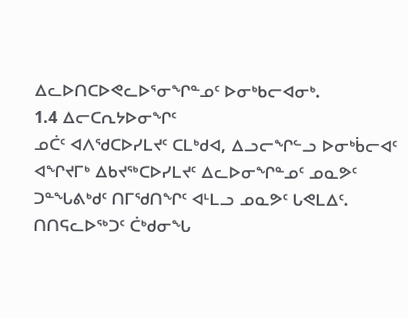ᐃᓚᐅᑎᑕᐅᕙᓚᐅᕐᓂᖏᓐᓄᑦ ᐅᓂᒃᑲᓕᐊᓂᒃ.
1.4 ᐃᓕᑕᕆᔭᐅᓂᖏᑦ
ᓄᑖᑦ ᐊᐱᖁᑕᐅᓯᒪᔪᑦ ᑕᒪᒃᑯᐊ, ᐃᓗᓕᖏᓪᓗ ᐅᓂᒃᑳᓕᐊᑦ ᐊᖏᔪᒥᒃ ᐃᑲᔪᖅᑕᐅᓯᒪᔪᑦ ᐃᓚᐅᓂᖏᓐᓄᑦ ᓄᓇᕗᑦ ᑐᓐᖓᕕᒃᑯᑦ ᑎᒥᖁᑎᖏᑦ ᐊᒻᒪᓗ ᓄᓇᕗᑦ ᒐᕙᒪᐃᑦ. ᑎᑎᕋᓚᐅᖅᑐᑦ ᑖᒃᑯᓂᖓ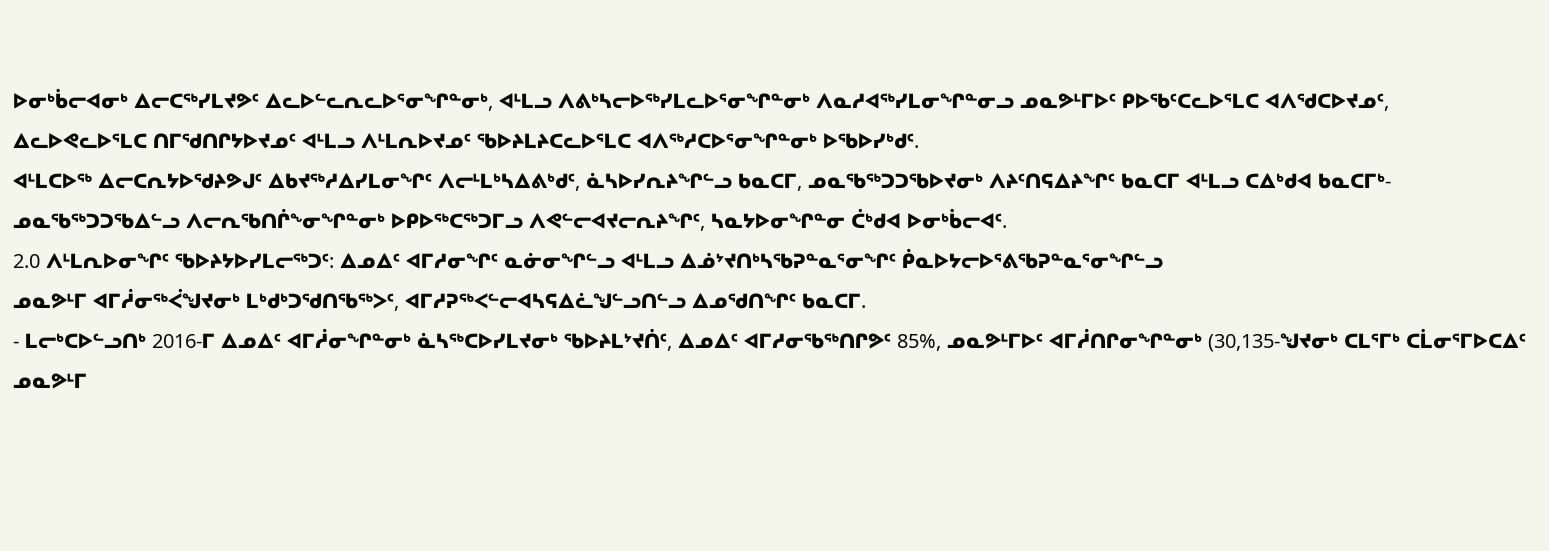ᐅᓂᒃᑳᓕᐊᓂᒃ ᐃᓕᑕᖅᓯᒪᔪᕗᑦ ᐃᓚᐅᓪᓚᕆᓚᐅᕐᓂᖏᓐᓂᒃ, ᐊᒻᒪᓗ ᐱᕕᒃᓴᓕᐅᖅᓯᒪᓚᐅᕐᓂᖏᓐᓂᒃ ᐱᓇᓱᐊᖅᓯᒪᓂᖏᓐᓂᓗ ᓄᓇᕗᒻᒥᐅᑦ ᑭᐅᖃᑦᑕᓚᐅᕐᒪᑕ ᐊᐱᖁᑕᐅᔪᓄᑦ, ᐃᓚᐅᕙᓚᐅᕐᒪᑕ ᑎᒥᖁᑎᒋᔭᐅᔪᓄᑦ ᐊᒻᒪᓗ ᐱᒻᒪᕆᐅᔪᓄᑦ ᖃᐅᔨᒪᔨᑕᓚᐅᕐᒪᑕ ᐊᐱᖅᓱᑕᐅᕐᓂᖏᓐᓂᒃ ᐅᖃᐅᓯᒃᑯᑦ.
ᐊᒻᒪᑕᐅᖅ ᐃᓕᑕᕆᔭᐅᖁᔨᕗᒍᑦ ᐃᑲᔪᖅᓱᐃᓯᒪᓂᖏᑦ ᐱᓕᒻᒪᒃᓴᐃᕕᒃᑯᑦ, ᓈᓴᐅᓯᕆᔨᖏᓪᓗ ᑲᓇᑕᒥ, ᓄᓇᖃᖅᑐᑐᖃᐅᔪᓂᒃ ᐱᔨᑦᑎᕋᐃᔨᖏᑦ ᑲᓇᑕᒥ ᐊᒻᒪᓗ ᑕᐃᒃᑯᐊ ᑲᓇᑕᒥᒃ-ᓄᓇᖃᖅᑐᑐᖃᐃᓪᓗ ᐱᓕᕆᖃᑎᒌᖕᓂᖏᓐᓂᒃ ᐅᑭᐅᖅᑕᖅᑐᒥᓗ ᐱᕙᓪᓕᐊᔪᓕᕆᔨᖏᑦ, ᓴᓇᔭᐅᓂᖏᓐᓂ ᑖᒃᑯᐊ ᐅᓂᒃᑳᓕᐊᑦ.
2.0 ᐱᒻᒪᕆᐅᓂᖏᑦ ᖃᐅᔨᔭᐅᓯᒪᓕᖅᑐᑦ: ᐃᓄᐃᑦ ᐊᒥᓱᓂᖏᑦ ᓇᓃᓂᖏᓪᓗ ᐊᒻᒪᓗ ᐃᓅᔾᔪᑎᒃᓴᖃᕈᓐᓇᕐᓂᖏᑦ ᑮᓇᐅᔭᓕᐅᕐᕕᖃᕈᓐᓇᕐᓂᖏᓪᓗ
ᓄᓇᕗᒻᒥ ᐊᒥᓲᓂᖅᐹᖑᔪᓂᒃ ᒪᒃᑯᒃᑐᖁᑎᖃᖅᐳᑦ, ᐊᒥᓱᕈᖅᐸᓪᓕᐊᓴᕋᐃᓛᖑᓪᓗᑎᓪᓗ ᐃᓄᖁᑎᖏᑦ ᑲᓇᑕᒥ.
- ᒪᓕᒃᑕᐅᓪᓗᑎᒃ 2016-ᒥ ᐃᓄᐃᑦ ᐊᒥᓲᓂᖏᓐᓂᒃ ᓈᓴᖅᑕᐅᓯᒪᔪᓂᒃ ᖃᐅᔨᒪᔾᔪᑏᑦ, ᐃᓄᐃᑦ ᐊᒥᓱᓂᖃᖅᑎᒋᕗᑦ 85%, ᓄᓇᕗᒻᒥᐅᑦ ᐊᒥᓲᑎᒋᓂᖏᓐᓂᒃ (30,135-ᖑᔪᓂᒃ ᑕᒪᕐᒥᒃ ᑕᒫᓂᕐᒥᐅᑕᐃᑦ ᓄᓇᕗᒻᒥ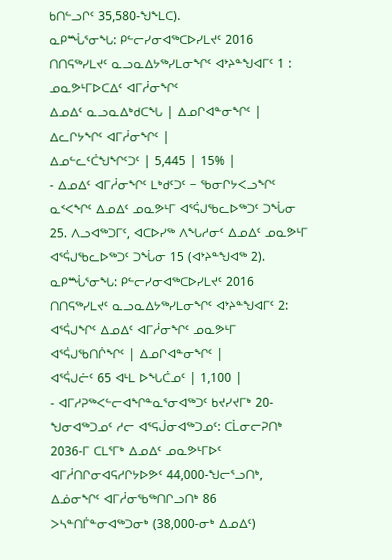ᑲᑎᓪᓗᒋᑦ 35,580-ᖑᖕᒪᑕ).
ᓇᑭᙶᕐᓂᖓ: ᑭᓪᓕᓯᓂᐊᖅᑕᐅᓯᒪᔪᑦ 2016
ᑎᑎᕋᖅᓯᒪᔪᑦ ᓇᓗᓇᐃᔭᖅᓯᒪᓂᖏᑦ ᐊᔾᔨᓐᖑᐊᒥᑦ 1 : ᓄᓇᕗᒻᒥᐅᑕᐃᑦ ᐊᒥᓲᓂᖏᑦ
ᐃᓄᐃᑦ ᓇᓗᓇᐃᒃᑯᑕᖓ | ᐃᓄᒋᐊᓐᓂᖏᑦ | ᐃᓚᒋᔭᖏᑦ ᐊᒥᓲᓂᖏᑦ |
ᐃᓄᓪᓚᑦᑖᖑᖏᑦᑐᑦ | 5,445 | 15% |
- ᐃᓄᐃᑦ ᐊᒥᓲᓂᖏᑦ ᒪᒃᑯᑦᑐᑦ − ᖃᓂᒋᔭᐸᓗᖏᑦ ᓇᑉᐸᖏᑦ ᐃᓄᐃᑦ ᓄᓇᕗᒻᒥ ᐊᕐᕌᒍᖃᓚᐅᖅᑐᑦ ᑐᖔᓂ 25. ᐱᓗᐊᖅᑐᒥᑦ, ᐊᑕᐅᓯᖅ ᐱᖓᓱᓂᑦ ᐃᓄᐃᑦ ᓄᓇᕗᒻᒥ ᐊᕐᕌᒍᖃᓚᐅᖅᑐᑦ ᑐᖔᓂ 15 (ᐊᔾᔨᓐᖑᐊᖅ 2).
ᓇᑭᙶᕐᓂᖓ: ᑭᓪᓕᓯᓂᐊᖅᑕᐅᓯᒪᔪᑦ 2016
ᑎᑎᕋᖅᓯᒪᔪᑦ ᓇᓗᓇᐃᔭᖅᓯᒪᓂᖏᑦ ᐊᔾᔨᓐᖑᐊᒥᑦ 2: ᐊᕐᕌᒍᖏᑦ ᐃᓄᐃᑦ ᐊᒥᓲᓂᖏᑦ ᓄᓇᕗᒻᒥ
ᐊᕐᕌᒍᖃᑎᒌᖏᑦ | ᐃᓄᒋᐊᓐᓂᖏᑦ |
ᐊᕐᕌᒍᓖᑦ 65 ᐊᒻᒪ ᐅᖓᑖᓄᑦ | 1,100 |
- ᐊᒥᓱᕈᖅᐸᓪᓕᐊᖏᓐᓇᕐᓂᐊᖅᑐᑦ ᑲᔪᓯᔪᒥᒃ 20-ᖑᓂᐊᖅᑐᓄᑦ ᓱᓕ ᐊᕐᕋᒎᓂᐊᖅᑐᓄᑦ: ᑕᒫᓂᓕᕈᑎᒃ 2036-ᒥ ᑕᒪᕐᒥᒃ ᐃᓄᐃᑦ ᓄᓇᕗᒻᒥᐅᑦ ᐊᒥᓲᑎᒋᓂᐊᕋᓱᒋᔭᐅᕗᑦ 44,000-ᖑᓕᕐᓗᑎᒃ, ᐃᓅᓂᖏᑦ ᐊᒥᓲᓂᖃᖅᑎᒋᓗᑎᒃ 86 ᐳᓴᓐᑎᒦᓐᓂᐊᖅᑐᓂᒃ (38,000-ᓂᒃ ᐃᓄᐃᑦ)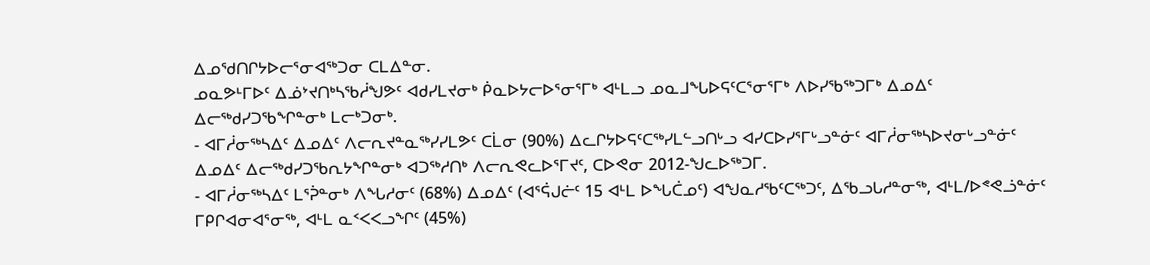ᐃᓄᖁᑎᒋᔭᐅᓕᕐᓂᐊᖅᑐᓂ ᑕᒪᐃᓐᓂ.
ᓄᓇᕗᒻᒥᐅᑦ ᐃᓅᔾᔪᑎᒃᓴᖃᓲᖑᕗᑦ ᐊᑯᓯᒪᔪᓂᒃ ᑮᓇᐅᔭᓕᐅᕐᓂᕐᒥᒃ ᐊᒻᒪᓗ ᓄᓇᒧᖓᐅᕋᑦᑕᕐᓂᕐᒥᒃ ᐱᐅᓯᖃᖅᑐᒥᒃ ᐃᓄᐃᑦ ᐃᓕᖅᑯᓯᑐᖃᖏᓐᓂᒃ ᒪᓕᒃᑐᓂᒃ.
- ᐊᒥᓲᓂᖅᓴᐃᑦ ᐃᓄᐃᑦ ᐱᓕᕆᔪᓐᓇᖅᓯᓯᒪᕗᑦ ᑕᒫᓂ (90%) ᐃᓚᒋᔭᐅᕋᑦᑕᖅᓯᒪᓪᓗᑎᒡᓗ ᐊᓯᑕᐅᓯᕐᒥᒡᓗᓐᓃᑦ ᐊᒥᓲᓂᖅᓴᐅᔪᓂᒡᓗᓐᓃᑦ ᐃᓄᐃᑦ ᐃᓕᖅᑯᓯᑐᖃᕆᔭᖏᓐᓂᒃ ᐊᑐᖅᓱᑎᒃ ᐱᓕᕆᕙᓚᐅᕐᒥᔪᑦ, ᑕᐅᕙᓂ 2012-ᖑᓚᐅᖅᑐᒥ.
- ᐊᒥᓲᓂᖅᓴᐃᑦ ᒪᕐᕉᓐᓂᒃ ᐱᖓᓱᓂᑦ (68%) ᐃᓄᐃᑦ (ᐊᕐᕌᒍᓖᑦ 15 ᐊᒻᒪ ᐅᖓᑖᓄᑦ) ᐊᖑᓇᓱᖃᑦᑕᖅᑐᑦ, ᐃᖃᓗᒐᓱᓐᓂᖅ, ᐊᒻᒪ/ᐅᕝᕙᓘᓐᓃᑦ ᒥᑭᒋᐊᓂᐊᕐᓂᖅ, ᐊᒻᒪ ᓇᑉᐸᐸᓗᖏᑦ (45%)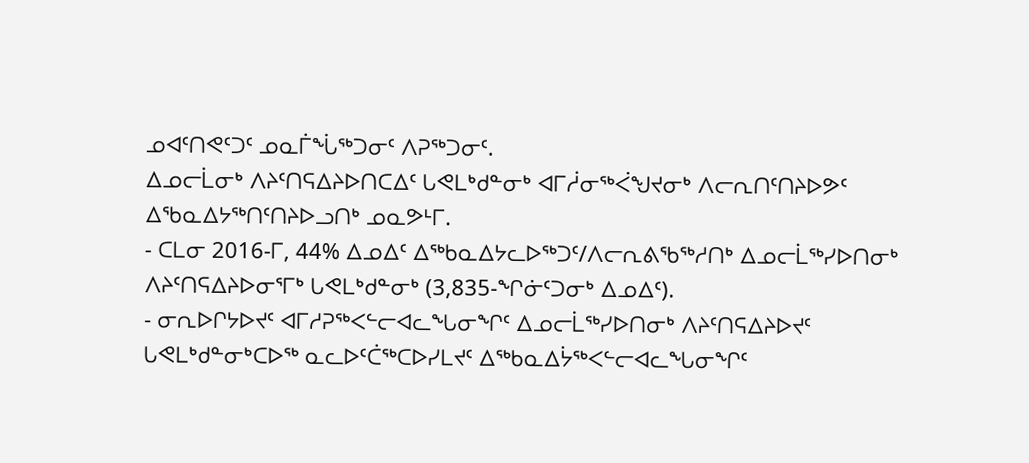ᓄᐊᑦᑎᕙᑦᑐᑦ ᓄᓇᒦᖔᖅᑐᓂᑦ ᐱᕈᖅᑐᓂᑦ.
ᐃᓄᓕᒫᓂᒃ ᐱᔨᑦᑎᕋᐃᔨᐅᑎᑕᐃᑦ ᒐᕙᒪᒃᑯᓐᓂᒃ ᐊᒥᓲᓂᖅᐹᖑᔪᓂᒃ ᐱᓕᕆᑎᑦᑎᔨᐅᕗᑦ ᐃᖃᓇᐃᔭᖅᑎᑦᑎᔨᐅᓗᑎᒃ ᓄᓇᕗᒻᒥ.
- ᑕᒪᓂ 2016-ᒥ, 44% ᐃᓄᐃᑦ ᐃᖅᑲᓇᐃᔭᓚᐅᖅᑐᑦ/ᐱᓕᕆᕕᖃᖅᓱᑎᒃ ᐃᓄᓕᒫᖅᓯᐅᑎᓂᒃ ᐱᔨᑦᑎᕋᐃᔨᐅᓂᕐᒥᒃ ᒐᕙᒪᒃᑯᓐᓂᒃ (3,835-ᖏᓃᑦᑐᓂᒃ ᐃᓄᐃᑦ).
- ᓂᕆᐅᒋᔭᐅᔪᑦ ᐊᒥᓱᕈᖅᐸᓪᓕᐊᓚᖓᓂᖏᑦ ᐃᓄᓕᒫᖅᓯᐅᑎᓂᒃ ᐱᔨᑦᑎᕋᐃᔨᐅᔪᑦ ᒐᕙᒪᒃᑯᓐᓂᒃᑕᐅᖅ ᓇᓚᐅᑦᑖᖅᑕᐅᓯᒪᔪᑦ ᐃᖅᑲᓇᐃᔮᖅᐸᓪᓕᐊᓚᖓᓂᖏᑦ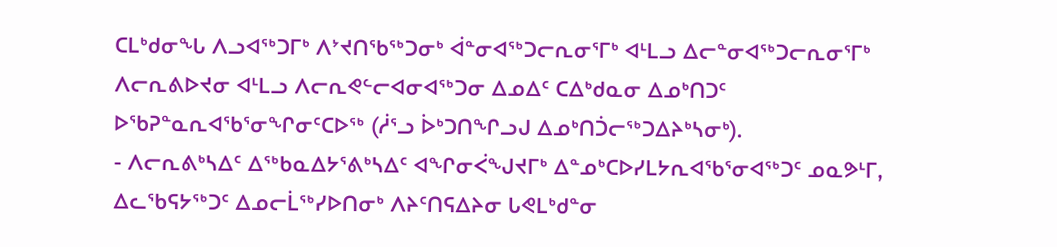ᑕᒪᒃᑯᓂᖓ ᐱᓗᐊᖅᑐᒥᒃ ᐱᔾᔪᑎᖃᖅᑐᓂᒃ ᐋᓐᓂᐊᖅᑐᓕᕆᓂᕐᒥᒃ ᐊᒻᒪᓗ ᐃᓕᓐᓂᐊᖅᑐᓕᕆᓂᕐᒥᒃ ᐱᓕᕆᕕᐅᔪᓂ ᐊᒻᒪᓗ ᐱᓕᕆᕙᓪᓕᐊᓂᐊᖅᑐᓂ ᐃᓄᐃᑦ ᑕᐃᒃᑯᓇᓂ ᐃᓄᒃᑎᑐᑦ ᐅᖃᕈᓐᓇᕆᐊᖃᕐᓂᖏᓂᑦᑕᐅᖅ (ᓲᕐᓗ ᐆᒃᑐᑎᖏᓗᒍ ᐃᓄᒃᑎᑑᓕᖅᑐᐃᔨᒃᓴᓂᒃ).
- ᐱᓕᕆᕕᒃᓴᐃᑦ ᐃᖅᑲᓇᐃᔭᕐᕕᒃᓴᐃᑦ ᐊᖏᓂᐹᖑᔪᒥᒃ ᐃᓐᓄᒃᑕᐅᓯᒪᔭᕆᐊᖃᕐᓂᐊᖅᑐᑦ ᓄᓇᕗᒻᒥ, ᐃᓚᖃᕋᔭᖅᑐᑦ ᐃᓄᓕᒫᖅᓯᐅᑎᓂᒃ ᐱᔨᑦᑎᕋᐃᔨᓂ ᒐᕙᒪᒃᑯᓐᓂ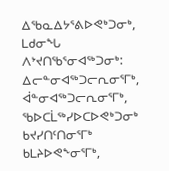ᐃᖃᓇᐃᔭᕐᕕᐅᕙᒃᑐᓂᒃ, ᒪᑯᓂᖓ ᐱᔾᔪᑎᖃᕐᓂᐊᖅᑐᓂᒃ: ᐃᓕᓐᓂᐊᖅᑐᓕᕆᓂᕐᒥᒃ, ᐋᓐᓂᐊᖅᑐᓕᕆᓂᕐᒥᒃ, ᖃᐅᑕᒫᖅᓯᐅᑕᐅᕙᒃᑐᓂᒃ ᑲᔪᓯᑎᑦᑎᓂᕐᒥᒃ ᑲᒪᔨᐅᕙᖕᓂᕐᒥᒃ,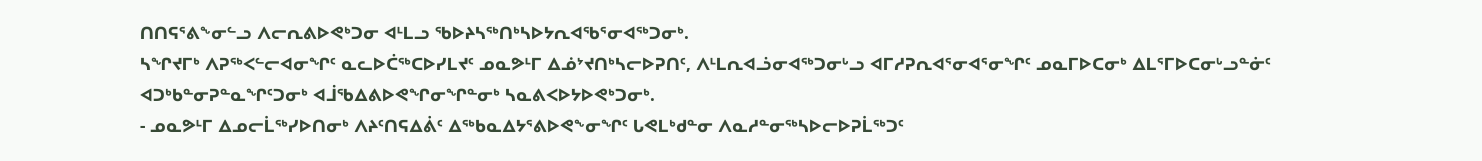ᑎᑎᕋᕐᕕᖕᓂᓪᓗ ᐱᓕᕆᕕᐅᕙᒃᑐᓂ ᐊᒻᒪᓗ ᖃᐅᔨᓴᖅᑎᒃᓴᐅᔭᕆᐊᖃᕐᓂᐊᖅᑐᓂᒃ.
ᓴᖏᔪᒥᒃ ᐱᕈᖅᐸᓪᓕᐊᓂᖏᑦ ᓇᓚᐅᑖᖅᑕᐅᓯᒪᔪᑦ ᓄᓇᕗᒻᒥ ᐃᓅᔾᔪᑎᒃᓴᓕᐅᕈᑎᑦ, ᐱᒻᒪᕆᐊᓘᓂᐊᖅᑐᓂᒡᓗ ᐊᒥᓱᕈᕆᐊᕐᓂᐊᕐᓂᖏᑦ ᓄᓇᒥᐅᑕᓂᒃ ᐃᒪᕐᒥᐅᑕᓂᒡᓗᓐᓃᑦ ᐊᑐᒃᑲᓐᓂᕈᓐᓇᖏᑦᑐᓂᒃ ᐊᒨᖃᐃᕕᐅᕙᖏᓂᖏᓐᓂᒃ ᓴᓇᕕᐸᐅᔭᐅᕙᒃᑐᓂᒃ.
- ᓄᓇᕗᒻᒥ ᐃᓄᓕᒫᖅᓯᐅᑎᓂᒃ ᐱᔨᑦᑎᕋᐃᕖᑦ ᐃᖅᑲᓇᐃᔭᕐᕕᐅᕙᖕᓂᖏᑦ ᒐᕙᒪᒃᑯᓐᓂ ᐱᓇᓱᓐᓂᖅᓴᐅᓕᐅᕈᒫᖅᑐᑦ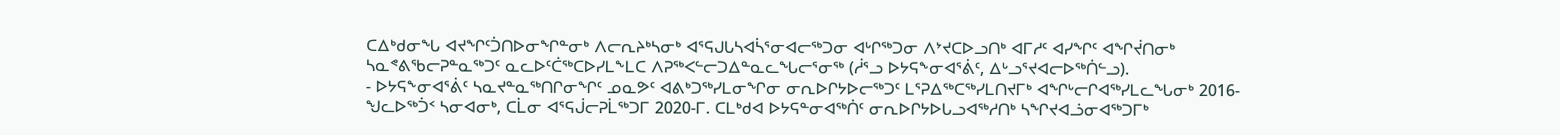ᑕᐃᒃᑯᓂᖓ ᐊᔪᖏᑦᑑᑎᐅᓂᖏᓐᓂᒃ ᐱᓕᕆᔨᒃᓴᓂᒃ ᐊᕐᕋᒍᒐᓴᐊᓵᕐᓂᐊᓕᖅᑐᓂ ᐊᒡᒋᖅᑐᓂ ᐱᔾᔪᑕᐅᓗᑎᒃ ᐊᒥᓱᑦ ᐊᓯᖏᑦ ᐊᖏᔫᑎᓂᒃ ᓴᓇᕝᕕᖃᓕᕈᓐᓇᖅᑐᑦ ᓇᓚᐅᑦᑖᖅᑕᐅᓯᒪᖕᒪᑕ ᐱᕈᖅᐸᓪᓕᑐᐃᓐᓇᓚᖓᓕᕐᓂᖅ (ᓲᕐᓗ ᐅᔭᕋᖕᓂᐊᕐᕖᑦ, ᐃᒡᓗᕐᔪᐊᓕᐅᖅᑏᓪᓗ).
- ᐅᔭᕋᖕᓂᐊᕐᕖᑦ ᓴᓇᔪᓐᓇᖅᑎᒋᓂᖏᑦ ᓄᓇᕗᑦ ᐊᕕᒃᑐᖅᓯᒪᓂᖏᓂ ᓂᕆᐅᒋᔭᐅᓕᖅᑐᑦ ᒪᕐᕈᐃᖅᑕᖅᓯᒪᑎᔪᒥᒃ ᐊᖏᒡᓕᒋᐊᖅᓯᒪᓚᖓᓂᒃ 2016-ᖑᓚᐅᖅᑑᑉ ᓴᓂᐊᓂᒃ, ᑕᒫᓂ ᐊᕐᕋᒎᓕᕈᒫᖅᑐᒥ 2020-ᒥ. ᑕᒪᒃᑯᐊ ᐅᔭᕋᓐᓂᐊᖅᑏᑦ ᓂᕆᐅᒋᔭᐅᒐᓗᐊᖅᓱᑎᒃ ᓴᖏᔪᐊᓘᓂᐊᖅᑐᒥᒃ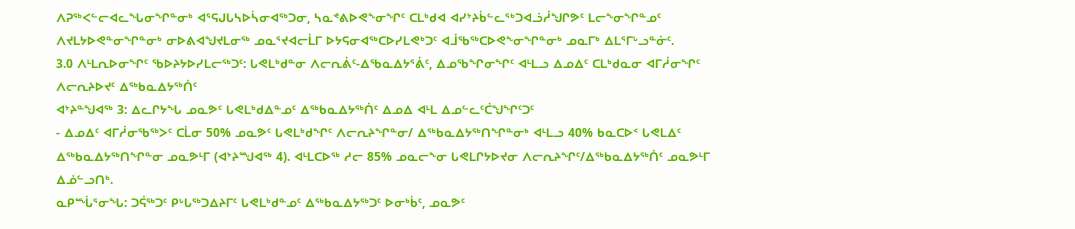ᐱᕈᖅᐸᓪᓕᐊᓚᖓᓂᖏᓐᓂᒃ ᐊᕐᕋᒍᒐᓴᐅᓵᓂᐊᖅᑐᓂ, ᓴᓇᕝᕕᐅᕙᖕᓂᖏᑦ ᑕᒪᒃᑯᐊ ᐊᓯᔾᔨᑳᓪᓚᕐᒃᑐᐊᓘᓲᖑᒋᕗᑦ ᒪᓕᖕᓂᖏᓐᓄᑦ ᐱᔪᒪᔭᐅᕙᓐᓂᖏᓐᓂᒃ ᓂᐅᕕᐊᖑᔪᒪᓂᖅ ᓄᓇᕐᔪᐊᓕᒫᒥ ᐅᔭᕋᓂᐊᖅᑕᐅᓯᒪᕙᒃᑐᑦ ᐊᒨᖃᖅᑕᐅᕙᖕᓂᖏᓐᓂᒃ ᓄᓇᒥᒃ ᐃᒪᕐᒥᒡᓗᓐᓃᑦ.
3.0 ᐱᒻᒪᕆᐅᓂᖏᑦ ᖃᐅᔨᔭᐅᓯᒪᓕᖅᑐᑦ: ᒐᕙᒪᒃᑯᓐᓂ ᐱᓕᕆᕖᑦ-ᐃᖃᓇᐃᔭᕐᕖᑦ, ᐃᓄᖃᖏᓂᖏᑦ ᐊᒻᒪᓗ ᐃᓄᐃᑦ ᑕᒪᒃᑯᓇᓂ ᐊᒥᓲᓂᖏᑦ ᐱᓕᕆᔨᐅᔪᑦ ᐃᖅᑲᓇᐃᔭᖅᑏᑦ
ᐊᔾᔨᓐᖑᐊᖅ 3: ᐃᓚᒋᔭᖓ ᓄᓇᕗᑦ ᒐᕙᒪᒃᑯᐃᓐᓄᑦ ᐃᖅᑲᓇᐃᔭᖅᑏᑦ ᐃᓄᐃ ᐊᒻᒪ ᐃᓄᓪᓚᑦᑖᖑᖏᑦᑐᑦ
- ᐃᓄᐃᑦ ᐊᒥᓲᓂᖃᖅᐳᑦ ᑕᒫᓂ 50% ᓄᓇᕗᑦ ᒐᕙᒪᒃᑯᖏᑦ ᐱᓕᕆᔨᖏᓐᓂ/ ᐃᖅᑲᓇᐃᔭᖅᑎᖏᓐᓂᒃ ᐊᒻᒪᓗ 40% ᑲᓇᑕᐅᑉ ᒐᕙᒪᐃᑦ ᐃᖅᑲᓇᐃᔭᖅᑎᖏᓐᓂ ᓄᓇᕗᒻᒥ (ᐊᔾᔨᙳᐊᖅ 4). ᐊᒻᒪᑕᐅᖅ ᓱᓕ 85% ᓄᓇᓕᖕᓂ ᒐᕙᒪᒋᔭᐅᔪᓂ ᐱᓕᕆᔨᖏᑦ/ᐃᖅᑲᓇᐃᔭᖅᑏᑦ ᓄᓇᕗᒻᒥ ᐃᓅᓪᓗᑎᒃ.
ᓇᑭᙶᕐᓂᖓ: ᑐᕌᖅᑐᑦ ᑭᒡᒐᖅᑐᐃᔨᒥᑦ ᒐᕙᒪᒃᑯᓐᓄᑦ ᐃᖅᑲᓇᐃᔭᖅᑐᑦ ᐅᓂᒃᑳᑦ, ᓄᓇᕗᑦ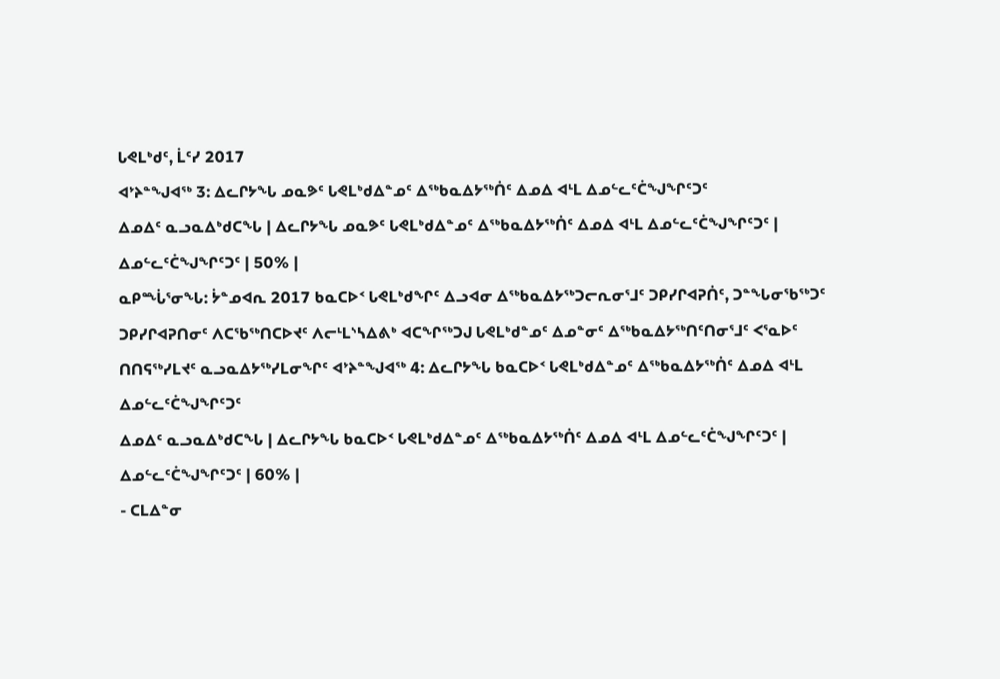ᒐᕙᒪᒃᑯᑦ, ᒫᑦᓯ 2017
ᐊᔾᔨᓐᖑᐊᖅ 3: ᐃᓚᒋᔭᖓ ᓄᓇᕗᑦ ᒐᕙᒪᒃᑯᐃᓐᓄᑦ ᐃᖅᑲᓇᐃᔭᖅᑏᑦ ᐃᓄᐃ ᐊᒻᒪ ᐃᓄᓪᓚᑦᑖᖑᖏᑦᑐᑦ
ᐃᓄᐃᑦ ᓇᓗᓇᐃᒃᑯᑕᖓ | ᐃᓚᒋᔭᖓ ᓄᓇᕗᑦ ᒐᕙᒪᒃᑯᐃᓐᓄᑦ ᐃᖅᑲᓇᐃᔭᖅᑏᑦ ᐃᓄᐃ ᐊᒻᒪ ᐃᓄᓪᓚᑦᑖᖑᖏᑦᑐᑦ |
ᐃᓄᓪᓚᑦᑖᖑᖏᑦᑐᑦ | 50% |
ᓇᑭᙶᕐᓂᖓ: ᔮᓐᓄᐊᕆ 2017 ᑲᓇᑕᐅᑉ ᒐᕙᒪᒃᑯᖏᑦ ᐃᓗᐊᓂ ᐃᖅᑲᓇᐃᔭᖅᑐᓕᕆᓂᕐᒧᑦ ᑐᑭᓯᒋᐊᕈᑏᑦ, ᑐᓐᖓᓂᖃᖅᑐᑦ ᑐᑭᓯᒋᐊᕈᑎᓂᑦ ᐱᑕᖃᖅᑎᑕᐅᔪᑦ ᐱᓕᒻᒪᔅᓴᐃᕕᒃ ᐊᑕᖏᖅᑐᒍ ᒐᕙᒪᒃᑯᓐᓄᑦ ᐃᓄᓐᓂᑦ ᐃᖅᑲᓇᐃᔭᖅᑎᑦᑎᓂᕐᒧᑦ ᐸᕐᓇᐅᑦ
ᑎᑎᕋᖅᓯᒪᔪᑦ ᓇᓗᓇᐃᔭᖅᓯᒪᓂᖏᑦ ᐊᔾᔨᓐᖑᐊᖅ 4: ᐃᓚᒋᔭᖓ ᑲᓇᑕᐅᑉ ᒐᕙᒪᒃᑯᐃᓐᓄᑦ ᐃᖅᑲᓇᐃᔭᖅᑏᑦ ᐃᓄᐃ ᐊᒻᒪ ᐃᓄᓪᓚᑦᑖᖑᖏᑦᑐᑦ
ᐃᓄᐃᑦ ᓇᓗᓇᐃᒃᑯᑕᖓ | ᐃᓚᒋᔭᖓ ᑲᓇᑕᐅᑉ ᒐᕙᒪᒃᑯᐃᓐᓄᑦ ᐃᖅᑲᓇᐃᔭᖅᑏᑦ ᐃᓄᐃ ᐊᒻᒪ ᐃᓄᓪᓚᑦᑖᖑᖏᑦᑐᑦ |
ᐃᓄᓪᓚᑦᑖᖑᖏᑦᑐᑦ | 60% |
- ᑕᒪᐃᓐᓂ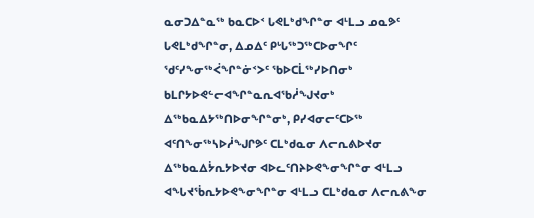ᓇᓂᑐᐃᓐᓇᖅ ᑲᓇᑕᐅᑉ ᒐᕙᒪᒃᑯᖏᓐᓂ ᐊᒻᒪᓗ ᓄᓇᕗᑦ ᒐᕙᒪᒃᑯᖏᓐᓂ, ᐃᓄᐃᑦ ᑭᒡᒐᖅᑐᖅᑕᐅᓂᖏᑦ ᖁᑦᓯᖕᓂᖅᐹᖏᓐᓃᑉᐳᑦ ᖃᐅᑕᒫᖅᓯᐅᑎᓂᒃ ᑲᒪᒋᔭᐅᕙᓪᓕᐊᖏᓐᓇᕆᐊᖃᓲᖑᔪᓂᒃ ᐃᖅᑲᓇᐃᔭᖅᑎᐅᓂᖏᓐᓂᒃ, ᑭᓯᐊᓂᓕᑦᑕᐅᖅ ᐊᑦᑎᖕᓂᖅᓴᐅᓲᖑᒋᕗᑦ ᑕᒪᒃᑯᓇᓂ ᐱᓕᕆᕕᐅᔪᓂ ᐃᖅᑲᓇᐃᔮᕆᔭᐅᔪᓂ ᐊᐅᓚᑦᑎᔨᐅᕙᖕᓂᖏᓐᓂ ᐊᒻᒪᓗ ᐊᖓᔪᖄᕆᔭᐅᕙᖕᓂᖏᓐᓂ ᐊᒻᒪᓗ ᑕᒪᒃᑯᓇᓂ ᐱᓕᕆᕕᖕᓂ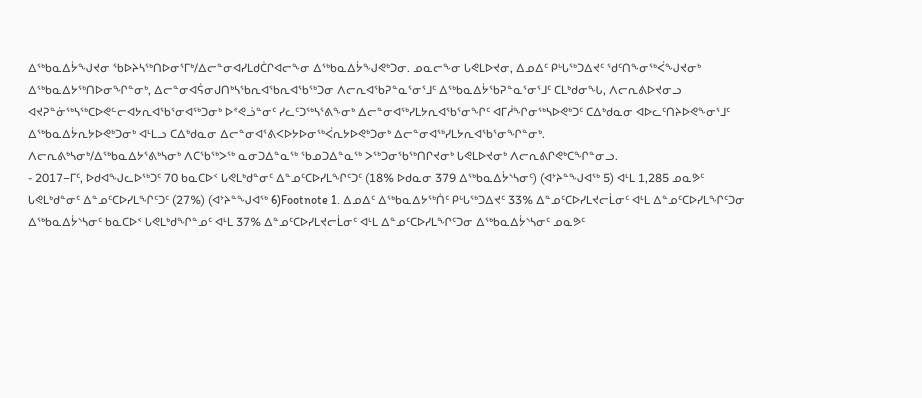ᐃᖅᑲᓇᐃᔮᖑᔪᓂ ᖃᐅᔨᓴᖅᑎᐅᓂᕐᒥᒃ/ᐃᓕᓐᓂᐊᓯᒪᑯᑖᒋᐊᓕᖕᓂ ᐃᖅᑲᓇᐃᔮᖑᕙᒃᑐᓂ. ᓄᓇᓕᖕᓂ ᒐᕙᒪᐅᔪᓂ, ᐃᓄᐃᑦ ᑭᒡᒐᖅᑐᐃᔪᑦ ᖁᑦᑎᖕᓂᖅᐹᖑᔪᓂᒃ ᐃᖅᑲᓇᐃᔭᖅᑎᐅᓂᖏᓐᓂᒃ, ᐃᓕᓐᓂᐊᕌᓂᒍᑎᒃᓴᖃᕆᐊᖃᕆᐊᖃᖅᑐᓂ ᐱᓕᕆᐊᖃᕈᓐᓇᕐᓂᕐᒧᑦ ᐃᖅᑲᓇᐃᔮᖃᕈᓐᓇᕐᓂᕐᒧᑦ ᑕᒪᒃᑯᓂᖓ, ᐱᓕᕆᕕᐅᔪᓂᓗ ᐊᔪᕈᓐᓃᖅᓴᖅᑕᐅᕙᓪᓕᐊᔭᕆᐊᖃᕐᓂᐊᖅᑐᓂᒃ ᐅᕝᕙᓘᓐᓂᑦ ᓯᓚᑦᑐᖅᓴᕐᕕᖕᓂᒃ ᐃᓕᓐᓂᐊᖅᓯᒪᔭᕆᐊᖃᕐᓂᖏᑦ ᐊᒥᓲᖏᓂᖅᓴᐅᕙᒃᑐᑦ ᑕᐃᒃᑯᓇᓂ ᐊᐅᓚᑦᑎᔨᐅᕙᖕᓂᕐᒧᑦ ᐃᖅᑲᓇᐃᔮᕆᔭᐅᕙᒃᑐᓂᒃ ᐊᒻᒪᓗ ᑕᐃᒃᑯᓇᓂ ᐃᓕᓐᓂᐊᕐᕕᐸᐅᔭᐅᓂᖅᐹᕆᔭᐅᕙᒃᑐᓂᒃ ᐃᓕᓐᓂᐊᖅᓯᒪᔭᕆᐊᖃᕐᓂᖏᓐᓂᒃ.
ᐱᓕᕆᕕᒃᓴᓂᒃ/ᐃᖅᑲᓇᐃᔭᕐᕕᒃᓴᓂᒃ ᐱᑕᖃᖅᐳᖅ ᓇᓂᑐᐃᓐᓇᖅ ᖃᓄᑐᐃᓐᓇᖅ ᐳᖅᑐᓂᖃᖅᑎᒋᔪᓂᒃ ᒐᕙᒪᐅᔪᓂᒃ ᐱᓕᕆᕕᒋᕙᒃᑕᖏᓐᓂᓗ.
- 2017−ᒥᑦ, ᐅᑯᐊᖑᓚᐅᖅᑐᑦ 70 ᑲᓇᑕᐅᑉ ᒐᕙᒪᒃᑯᓐᓂᑦ ᐃᓐᓄᑦᑕᐅᓯᒪᖏᑦᑐᑦ (18% ᐅᑯᓇᓂ 379 ᐃᖅᑲᓇᐃᔮᔅᓴᓂᑦ) (ᐊᔾᔨᓐᖑᐊᖅ 5) ᐊᒻᒪ 1,285 ᓄᓇᕗᑦ ᒐᕙᒪᒃᑯᓐᓂᑦ ᐃᓐᓄᑦᑕᐅᓯᒪᖏᑦᑐᑦ (27%) (ᐊᔾᔨᓐᖑᐊᖅ 6)Footnote 1. ᐃᓄᐃᑦ ᐃᖅᑲᓇᐃᔭᖅᑏᑦ ᑭᒡᒐᖅᑐᐃᔪᑦ 33% ᐃᓐᓄᑦᑕᐅᓯᒪᔪᓕᒫᓂᑦ ᐊᒻᒪ ᐃᓐᓄᑦᑕᐅᓯᒪᖏᑦᑐᓂ ᐃᖅᑲᓇᐃᔮᔅᓴᓂᑦ ᑲᓇᑕᐅᑉ ᒐᕙᒪᒃᑯᖏᓐᓄᑦ ᐊᒻᒪ 37% ᐃᓐᓄᑦᑕᐅᓯᒪᔪᓕᒫᓂᑦ ᐊᒻᒪ ᐃᓐᓄᑦᑕᐅᓯᒪᖏᑦᑐᓂ ᐃᖅᑲᓇᐃᔮᔅᓴᓂᑦ ᓄᓇᕗᑦ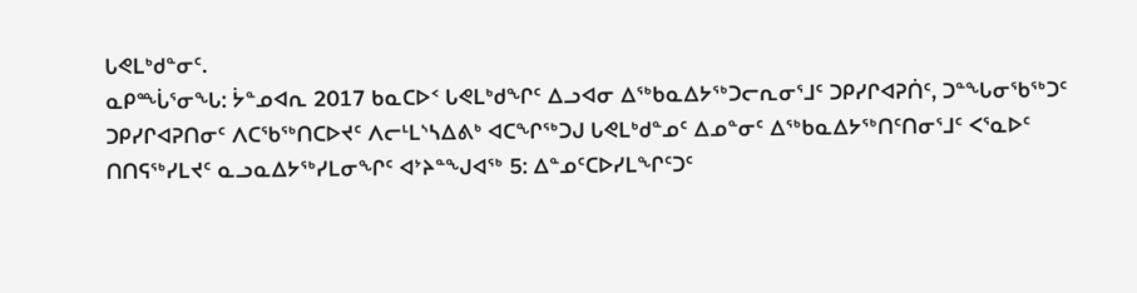ᒐᕙᒪᒃᑯᓐᓂᑦ.
ᓇᑭᙶᕐᓂᖓ: ᔮᓐᓄᐊᕆ 2017 ᑲᓇᑕᐅᑉ ᒐᕙᒪᒃᑯᖏᑦ ᐃᓗᐊᓂ ᐃᖅᑲᓇᐃᔭᖅᑐᓕᕆᓂᕐᒧᑦ ᑐᑭᓯᒋᐊᕈᑏᑦ, ᑐᓐᖓᓂᖃᖅᑐᑦ ᑐᑭᓯᒋᐊᕈᑎᓂᑦ ᐱᑕᖃᖅᑎᑕᐅᔪᑦ ᐱᓕᒻᒪᔅᓴᐃᕕᒃ ᐊᑕᖏᖅᑐᒍ ᒐᕙᒪᒃᑯᓐᓄᑦ ᐃᓄᓐᓂᑦ ᐃᖅᑲᓇᐃᔭᖅᑎᑦᑎᓂᕐᒧᑦ ᐸᕐᓇᐅᑦ
ᑎᑎᕋᖅᓯᒪᔪᑦ ᓇᓗᓇᐃᔭᖅᓯᒪᓂᖏᑦ ᐊᔾᔨᓐᖑᐊᖅ 5: ᐃᓐᓄᑦᑕᐅᓯᒪᖏᑦᑐᑦ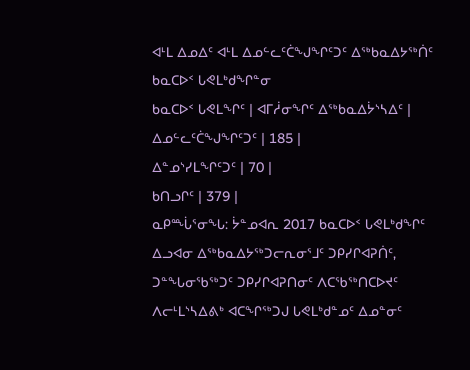ᐊᒻᒪ ᐃᓄᐃᑦ ᐊᒻᒪ ᐃᓄᓪᓚᑦᑖᖑᖏᑦᑐᑦ ᐃᖅᑲᓇᐃᔭᖅᑏᑦ ᑲᓇᑕᐅᑉ ᒐᕙᒪᒃᑯᖏᓐᓂ
ᑲᓇᑕᐅᑉ ᒐᕙᒪᖏᑦ | ᐊᒥᓲᓂᖏᑦ ᐃᖅᑲᓇᐃᔮᔅᓴᐃᑦ |
ᐃᓄᓪᓚᑦᑖᖑᖏᑦᑐᑦ | 185 |
ᐃᓐᓄᔅᓯᒪᖏᑦᑐᑦ | 70 |
ᑲᑎᓗᒋᑦ | 379 |
ᓇᑭᙶᕐᓂᖓ: ᔮᓐᓄᐊᕆ 2017 ᑲᓇᑕᐅᑉ ᒐᕙᒪᒃᑯᖏᑦ ᐃᓗᐊᓂ ᐃᖅᑲᓇᐃᔭᖅᑐᓕᕆᓂᕐᒧᑦ ᑐᑭᓯᒋᐊᕈᑏᑦ, ᑐᓐᖓᓂᖃᖅᑐᑦ ᑐᑭᓯᒋᐊᕈᑎᓂᑦ ᐱᑕᖃᖅᑎᑕᐅᔪᑦ ᐱᓕᒻᒪᔅᓴᐃᕕᒃ ᐊᑕᖏᖅᑐᒍ ᒐᕙᒪᒃᑯᓐᓄᑦ ᐃᓄᓐᓂᑦ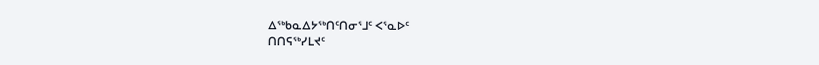ᐃᖅᑲᓇᐃᔭᖅᑎᑦᑎᓂᕐᒧᑦ ᐸᕐᓇᐅᑦ
ᑎᑎᕋᖅᓯᒪᔪᑦ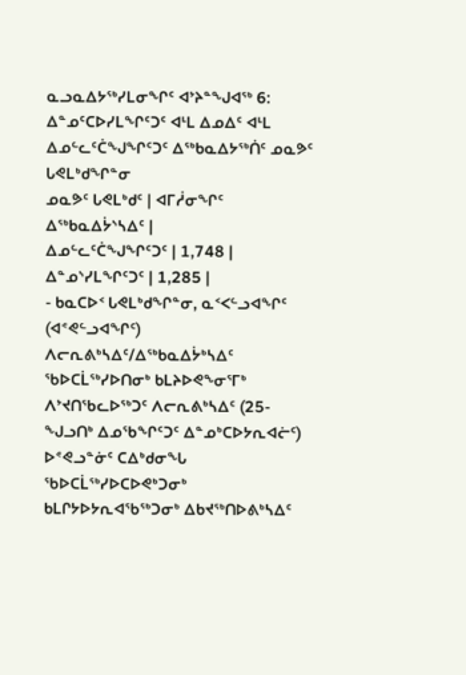ᓇᓗᓇᐃᔭᖅᓯᒪᓂᖏᑦ ᐊᔾᔨᓐᖑᐊᖅ 6: ᐃᓐᓄᑦᑕᐅᓯᒪᖏᑦᑐᑦ ᐊᒻᒪ ᐃᓄᐃᑦ ᐊᒻᒪ ᐃᓄᓪᓚᑦᑖᖑᖏᑦᑐᑦ ᐃᖅᑲᓇᐃᔭᖅᑏᑦ ᓄᓇᕗᑦ ᒐᕙᒪᒃᑯᖏᓐᓂ
ᓄᓇᕗᑦ ᒐᕙᒪᒃᑯᑦ | ᐊᒥᓲᓂᖏᑦ ᐃᖅᑲᓇᐃᔮᔅᓴᐃᑦ |
ᐃᓄᓪᓚᑦᑖᖑᖏᑦᑐᑦ | 1,748 |
ᐃᓐᓄᔅᓯᒪᖏᑦᑐᑦ | 1,285 |
- ᑲᓇᑕᐅᑉ ᒐᕙᒪᒃᑯᖏᓐᓂ, ᓇᑉᐸᓪᓗᐊᖏᑦ (ᐊᕝᕙᓪᓗᐊᖏᑦ) ᐱᓕᕆᕕᒃᓴᐃᑦ/ᐃᖅᑲᓇᐃᔮᒃᓴᐃᑦ ᖃᐅᑕᒫᖅᓯᐅᑎᓂᒃ ᑲᒪᔨᐅᕙᖕᓂᕐᒥᒃ ᐱᔾᔪᑎᖃᓚᐅᖅᑐᑦ ᐱᓕᕆᕕᒃᓴᐃᑦ (25-ᖑᓗᑎᒃ ᐃᓄᖃᖏᑦᑐᑦ ᐃᓐᓄᒃᑕᐅᔭᕆᐊᓖᑦ) ᐅᕝᕙᓗᓐᓃᑦ ᑕᐃᒃᑯᓂᖓ ᖃᐅᑕᒫᖅᓯᐅᑕᐅᕙᒃᑐᓂᒃ ᑲᒪᒋᔭᐅᔭᕆᐊᖃᖅᑐᓂᒃ ᐃᑲᔪᖅᑎᐅᕕᒃᓴᐃᑦ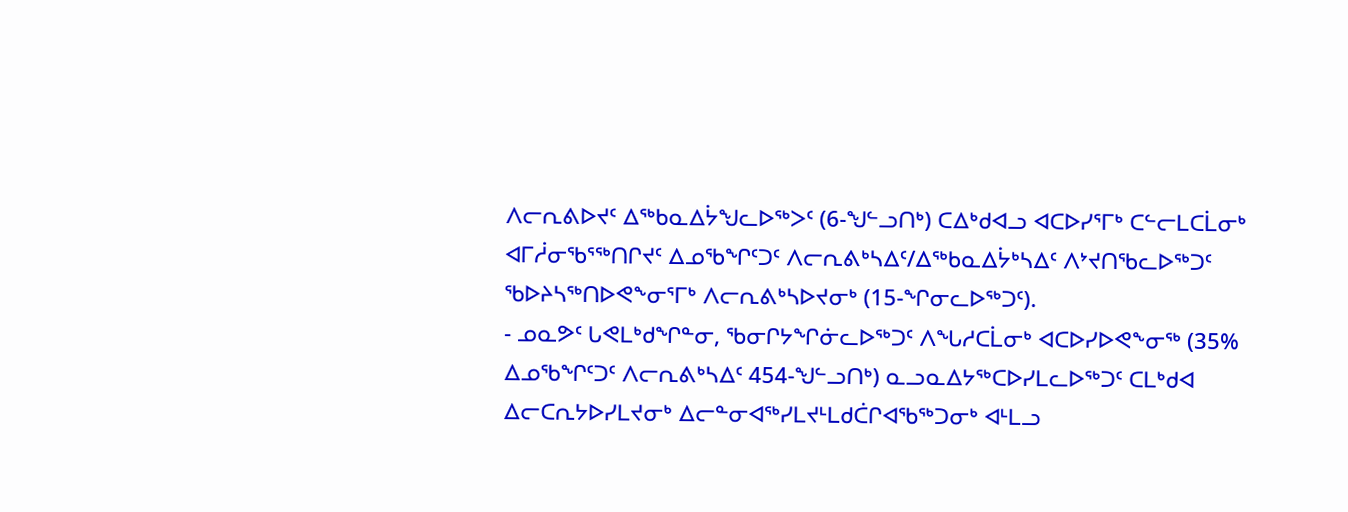ᐱᓕᕆᕕᐅᔪᑦ ᐃᖅᑲᓇᐃᔮᖑᓚᐅᖅᐳᑦ (6-ᖑᓪᓗᑎᒃ) ᑕᐃᒃᑯᐊᓗ ᐊᑕᐅᓯᕐᒥᒃ ᑕᓪᓕᒪᑕᒫᓂᒃ ᐊᒥᓲᓂᖃᕐᖅᑎᒋᔪᑦ ᐃᓄᖃᖏᑦᑐᑦ ᐱᓕᕆᕕᒃᓴᐃᑦ/ᐃᖅᑲᓇᐃᔮᒃᓴᐃᑦ ᐱᔾᔪᑎᖃᓚᐅᖅᑐᑦ ᖃᐅᔨᓴᖅᑎᐅᕙᖕᓂᕐᒥᒃ ᐱᓕᕆᕕᒃᓴᐅᔪᓂᒃ (15-ᖏᓂᓚᐅᖅᑐᑦ).
- ᓄᓇᕗᑦ ᒐᕙᒪᒃᑯᖏᓐᓂ, ᖃᓂᒋᔭᖏᓃᓚᐅᖅᑐᑦ ᐱᖓᓱᑕᒫᓂᒃ ᐊᑕᐅᓯᐅᕙᖕᓂᖅ (35% ᐃᓄᖃᖏᑦᑐᑦ ᐱᓕᕆᕕᒃᓴᐃᑦ 454-ᖑᓪᓗᑎᒃ) ᓇᓗᓇᐃᔭᖅᑕᐅᓯᒪᓚᐅᖅᑐᑦ ᑕᒪᒃᑯᐊ ᐃᓕᑕᕆᔭᐅᓯᒪᔪᓂᒃ ᐃᓕᓐᓂᐊᖅᓯᒪᔪᒻᒪᑯᑖᒋᐊᖃᖅᑐᓂᒃ ᐊᒻᒪᓗ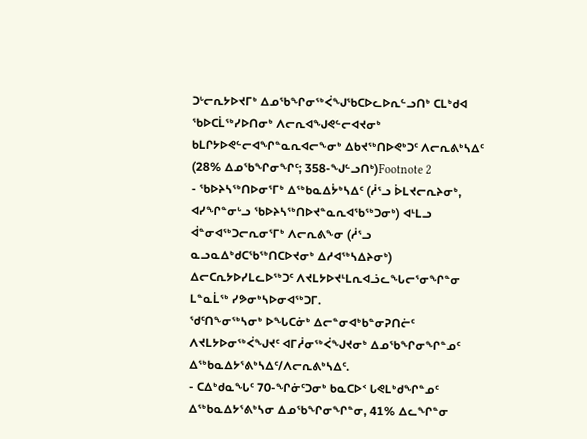ᑐᒡᓕᕆᔭᐅᔪᒥᒃ ᐃᓄᖃᖏᓂᖅᐹᖑᖃᑕᐅᓚᐅᕆᓪᓗᑎᒃ ᑕᒪᒃᑯᐊ ᖃᐅᑕᒫᖅᓯᐅᑎᓂᒃ ᐱᓕᕆᐊᖑᕙᓪᓕᐊᔪᓂᒃ ᑲᒪᒋᔭᐅᕙᓪᓕᐊᖏᓐᓇᕆᐊᓕᖕᓂᒃ ᐃᑲᔪᖅᑎᐅᕙᒃᑐᑦ ᐱᓕᕆᕕᒃᓴᐃᑦ (28% ᐃᓄᖃᖏᓂᖏᑦ; 358-ᖑᓪᓗᑎᒃ)Footnote 2
- ᖃᐅᔨᓴᖅᑎᐅᓂᕐᒥᒃ ᐃᖅᑲᓇᐃᔮᒃᓴᐃᑦ (ᓲᕐᓗ ᐆᒪᔪᓕᕆᔨᓂᒃ, ᐊᓯᖏᓐᓂᒡᓗ ᖃᐅᔨᓴᖅᑎᐅᔪᓐᓇᕆᐊᖃᖅᑐᓂᒃ) ᐊᒻᒪᓗ ᐋᓐᓂᐊᖅᑐᓕᕆᓂᕐᒥᒃ ᐱᓕᕆᕕᖕᓂ (ᓲᕐᓗ ᓇᓗᓇᐃᒃᑯᑕᖃᖅᑎᑕᐅᔪᓂᒃ ᐃᓱᐊᖅᓴᐃᔨᓂᒃ) ᐃᓕᑕᕆᔭᐅᓯᒪᓚᐅᖅᑐᑦ ᐱᔪᒪᔭᐅᔪᒻᒪᕆᐊᓘᓚᖓᓕᕐᓂᖏᓐᓂ ᒪᓐᓇᒫᖅ ᓯᕗᓂᒃᓴᐅᓂᐊᖅᑐᒥ.
ᖁᑦᑎᖕᓂᖅᓴᓂᒃ ᐅᖓᑕᓃᒃ ᐃᓕᓐᓂᐊᒃᑲᓐᓂᕈᑎᓖᑦ ᐱᔪᒪᔭᐅᓂᖅᐹᖑᔪᑦ ᐊᒥᓲᓂᖅᐹᖑᔪᓂᒃ ᐃᓄᖃᖏᓂᖏᓐᓄᑦ ᐃᖅᑲᓇᐃᔭᕐᕕᒃᓴᐃᑦ/ᐱᓕᕆᕕᒃᓴᐃᑦ.
- ᑕᐃᒃᑯᓇᖓᑦ 70-ᖏᓃᑦᑐᓂᒃ ᑲᓇᑕᐅᑉ ᒐᕙᒪᒃᑯᖏᓐᓄᑦ ᐃᖅᑲᓇᐃᔭᕐᕕᒃᓴᓂ ᐃᓄᖃᖏᓂᖏᓐᓂ, 41% ᐃᓚᖏᓐᓂ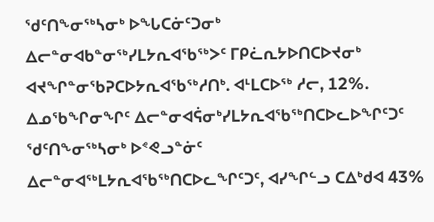ᖁᑦᑎᖕᓂᖅᓴᓂᒃ ᐅᖓᑕᓃᑦᑐᓂᒃ ᐃᓕᓐᓂᐊᑲᓐᓂᖅᓯᒪᔭᕆᐊᖃᖅᐳᑦ ᒥᑭᓛᕆᔭᐅᑎᑕᐅᔪᓂᒃ ᐊᔪᖏᓐᓂᖃᕈᑕᐅᔭᕆᐊᖃᖅᓱᑎᒃ. ᐊᒻᒪᑕᐅᖅ ᓱᓕ, 12%. ᐃᓄᖃᖏᓂᖏᑦ ᐃᓕᓐᓂᐊᕌᓂᒃᓯᒪᔭᕆᐊᖃᖅᑎᑕᐅᓚᐅᖏᑦᑐᑦ ᖁᑦᑎᖕᓂᖅᓴᓂᒃ ᐅᕝᕙᓗᓐᓃᑦ ᐃᓕᓐᓂᐊᖅᒪᔭᕆᐊᖃᖅᑎᑕᐅᓚᖏᑦᑐᑦ, ᐊᓯᖏᓪᓗ ᑕᐃᒃᑯᐊ 43%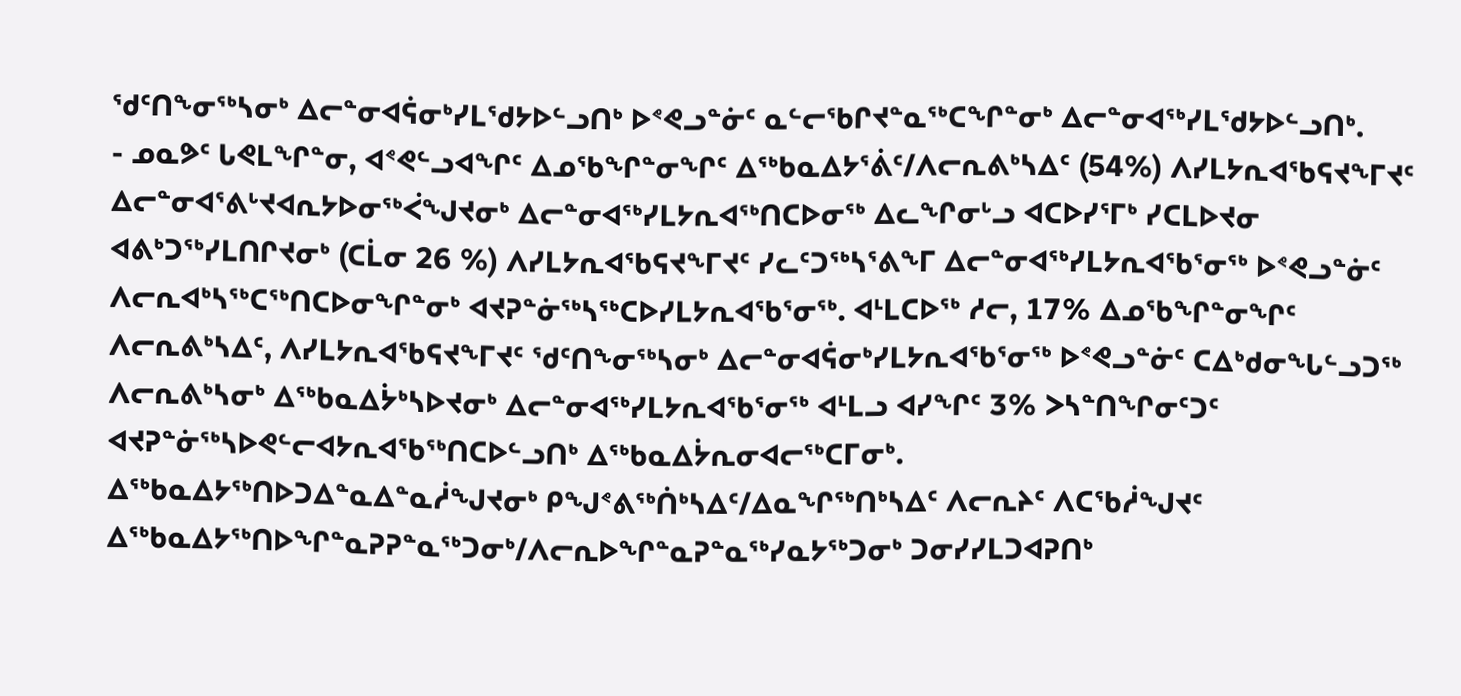ᖁᑦᑎᖕᓂᖅᓴᓂᒃ ᐃᓕᓐᓂᐊᕌᓂᒃᓯᒪᖁᔭᐅᓪᓗᑎᒃ ᐅᕝᕙᓗᓐᓃᑦ ᓇᓪᓕᖃᒋᔪᓐᓇᖅᑕᖏᓐᓂᒃ ᐃᓕᓐᓂᐊᖅᓯᒪᖁᔭᐅᓪᓗᑎᒃ.
- ᓄᓇᕗᑦ ᒐᕙᒪᖏᓐᓂ, ᐊᕝᕙᓪᓗᐊᖏᑦ ᐃᓄᖃᖏᓐᓂᖏᑦ ᐃᖅᑲᓇᐃᔭᕐᕖᑦ/ᐱᓕᕆᕕᒃᓴᐃᑦ (54%) ᐱᓯᒪᔭᕆᐊᖃᕋᔪᖕᒥᔪᑦ ᐃᓕᓐᓂᐊᕐᕕᒡᔪᐊᕆᔭᐅᓂᖅᐹᖑᔪᓂᒃ ᐃᓕᓐᓂᐊᖅᓯᒪᔭᕆᐊᖅᑎᑕᐅᓂᖅ ᐃᓚᖏᓂᒡᓗ ᐊᑕᐅᓯᕐᒥᒃ ᓯᑕᒪᐅᔪᓂ ᐊᕕᒃᑐᖅᓯᒪᑎᒋᔪᓂᒃ (ᑕᒫᓂ 26 %) ᐱᓯᒪᔭᕆᐊᖃᕋᔪᖕᒥᔪᑦ ᓯᓚᑦᑐᖅᓴᕐᕕᖕᒥ ᐃᓕᓐᓂᐊᖅᓯᒪᔭᕆᐊᖃᕐᓂᖅ ᐅᕝᕙᓗᓐᓃᑦ ᐱᓕᕆᐊᒃᓴᖅᑕᖅᑎᑕᐅᓂᖏᓐᓂᒃ ᐊᔪᕈᓐᓃᖅᓴᖅᑕᐅᓯᒪᔭᕆᐊᖃᕐᓂᖅ. ᐊᒻᒪᑕᐅᖅ ᓱᓕ, 17% ᐃᓄᖃᖏᓐᓂᖏᑦ ᐱᓕᕆᕕᒃᓴᐃᑦ, ᐱᓯᒪᔭᕆᐊᖃᕋᔪᖕᒥᔪᑦ ᖁᑦᑎᖕᓂᖅᓴᓂᒃ ᐃᓕᓐᓂᐊᕌᓂᒃᓯᒪᔭᕆᐊᖃᕐᓂᖅ ᐅᕝᕙᓗᓐᓃᑦ ᑕᐃᒃᑯᓂᖓᓪᓗᑐᖅ ᐱᓕᕆᕕᒃᓴᓂᒃ ᐃᖅᑲᓇᐃᔮᒃᓴᐅᔪᓂᒃ ᐃᓕᓐᓂᐊᖅᓯᒪᔭᕆᐊᖃᕐᓂᖅ ᐊᒻᒪᓗ ᐊᓯᖏᑦ 3% ᐳᓴᓐᑎᖏᓂᑦᑐᑦ ᐊᔪᕈᓐᓃᖅᓴᐅᕙᓪᓕᐊᔭᕆᐊᖃᖅᑎᑕᐅᓪᓗᑎᒃ ᐃᖅᑲᓇᐃᔮᕆᓂᐊᓕᖅᑕᒥᓂᒃ.
ᐃᖅᑲᓇᐃᔭᖅᑎᐅᑐᐃᓐᓇᐃᓐᓇᓲᖑᔪᓂᒃ ᑭᖑᕝᕕᖅᑏᒃᓴᐃᑦ/ᐃᓇᖏᖅᑎᒃᓴᐃᑦ ᐱᓕᕆᔨᑦ ᐱᑕᖃᓲᖑᔪᑦ ᐃᖅᑲᓇᐃᔭᖅᑎᐅᖏᓐᓇᕈᕈᓐᓇᖅᑐᓂᒃ/ᐱᓕᕆᐅᖏᓐᓇᕈᓐᓇᖅᓯᓇᔭᖅᑐᓂᒃ ᑐᓂᓯᓯᒪᑐᐊᕈᑎᒃ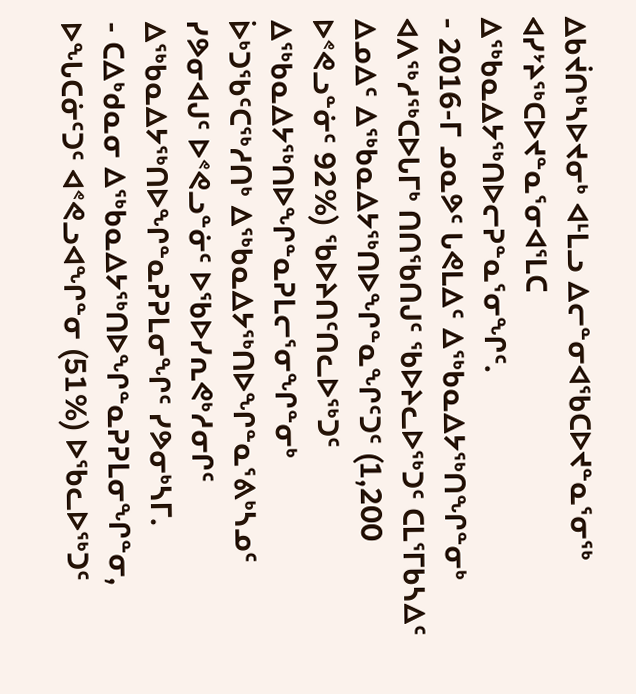ᐃᑲᔫᑎᒃᓴᐅᔪᓂᒃ ᐊᒻᒪᓗ ᐃᓕᓐᓂᐊᖃᑕᐅᔪᓐᓇᕐᓂᖅ ᐊᓯᔾᔨᖅᑕᐅᔪᓐᓇᕐᓂᐊᕐᒪᑕ ᐃᖅᑲᓇᐃᔭᖅᑎᐅᓕᕈᓐᓇᕐᓂᖏᑦ.
- 2016-ᒥ ᓄᓇᕗᑦ ᒐᕙᒪᐃᑦ ᐃᖅᑲᓇᐃᔭᖅᑎᖏᓐᓂᒃ ᐊᐱᖅᓱᖅᑕᐅᒐᒥᒃ ᑎᑎᖃᑎᒍᑦ ᖃᐅᔨᓚᐅᖅᑐᑦ ᑕᒪᕐᒥᑲᓴᐃᑦ ᐃᓄᐃᑦ ᐃᖅᑲᓇᐃᔭᖅᑎᐅᖏᓐᓇᖏᑦᑐᑦ (1,200 ᐅᕝᕙᓗᓐᓃᑦ 92%) ᖃᐅᔨᑎᑦᑎᓚᐅᖅᑐᑦ ᐃᖅᑲᓇᐃᔭᖅᑎᐅᖏᓐᓇᕈᒪᓕᕐᓂᖏᓐᓂᒃ ᐆᒃᑐᖃᑦᑕᖅᓱᑎᒃ ᐃᖅᑲᓇᐃᔭᖅᑎᐅᖏᓐᓇᕐᕕᒃᓴᓄᑦ ᓯᕗᓂᐊᒍᑦ ᐅᕝᕙᓗᓐᓃᑦ ᐅᖃᐅᓯᕆᕙᒃᓱᓂᒋᑦ ᐃᖅᑲᓇᐃᔭᖅᑎᐅᖏᓐᓇᕈᕈᒪᓂᖏᑦ ᓯᕗᓂᒃᓴᒥ.
- ᑕᐃᒃᑯᓇᓂ ᐃᖅᑲᓇᐃᔭᖅᑎᐅᖏᓐᓇᕈᕈᒪᓂᖏᓐᓂ, ᐅᖓᑕᓃᑦᑐᑦ ᐊᕝᕙᓗᐊᖏᓐᓂ (51%) ᐅᖃᓚᐅᖅᑐᑦ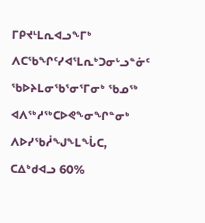ᒥᑭᔪᒻᒪᕆᐊᓗᖕᒥᒃ ᐱᑕᖃᖏᑦᓯᐊᕐᒪᕆᒃᑐᓂᒡᓗᓐᓃᑦ ᖃᐅᔨᒪᓂᖃᕐᓂᕐᒥᓂᒃ ᖃᓄᖅ ᐊᐱᖅᓱᖅᑕᐅᕙᖕᓂᖏᓐᓂᒃ ᐱᐅᓯᖃᓲᖑᖕᒪᖔᑕ, ᑕᐃᒃᑯᐊᓗ 60%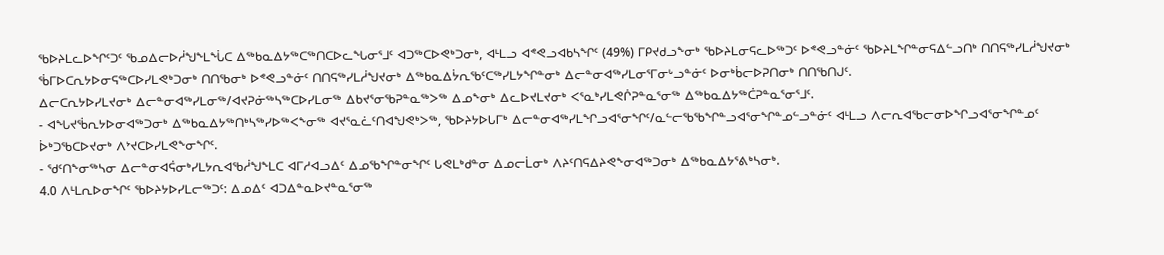ᖃᐅᔨᒪᓚᐅᖏᑦᑐᑦ ᖃᓄᐃᓕᐅᓲᖑᖕᒪᖔᑕ ᐃᖅᑲᓇᐃᔭᖅᑕᖅᑎᑕᐅᓚᖓᓂᕐᒧᑦ ᐊᑐᖅᑕᐅᕙᒃᑐᓂᒃ, ᐊᒻᒪᓗ ᐊᕝᕙᓗᐊᑲᓴᖏᑦ (49%) ᒥᑭᔪᑯᓗᖕᓂᒃ ᖃᐅᔨᒪᓂᕋᓚᐅᖅᑐᑦ ᐅᕝᕙᓗᓐᓃᑦ ᖃᐅᔨᒪᖏᓐᓂᕋᐃᓪᓗᑎᒃ ᑎᑎᕋᖅᓯᒪᓲᖑᔪᓂᒃ ᖄᒥᐅᑕᕆᔭᐅᓂᕋᖅᑕᐅᓯᒪᕙᒃᑐᓂᒃ ᑎᑎᖃᓂᒃ ᐅᕝᕙᓗᓐᓃᑦ ᑎᑎᕋᖅᓯᒪᓲᖑᔪᓂᒃ ᐃᖅᑲᓇᐃᔮᕆᖃᑦᑕᖅᓯᒪᔭᖏᓐᓂᒃ ᐃᓕᓐᓂᐊᖅᓯᒪᓂᕐᒥᓂᒡᓗᓐᓃᑦ ᐅᓂᒃᑳᓕᐅᕈᑎᓂᒃ ᑎᑎᖃᑎᒍᑦ.
ᐃᓕᑕᕆᔭᐅᓯᒪᔪᓂᒃ ᐃᓕᓐᓂᐊᖅᓯᒪᓂᖅ/ᐊᔪᕈᓃᖅᓴᖅᑕᐅᓯᒪᓂᖅ ᐃᑲᔪᕐᓂᖃᕈᓐᓇᖅᐳᖅ ᐃᓄᖕᓂᒃ ᐃᓚᐅᔪᒪᔪᓂᒃ ᐸᕐᓇᒃᓯᒪᕙᒌᕈᓐᓇᕐᓂᖅ ᐃᖅᑲᓇᐃᔭᖅᑖᕈᓐᓇᕐᓂᕐᒧᑦ.
- ᐊᖓᔪᖄᕆᔭᐅᓂᐊᖅᑐᓂᒃ ᐃᖅᑲᓇᐃᔭᖅᑎᒃᓴᖅᓯᐅᖅᐸᖕᓂᖅ ᐊᔪᕐᓇᓛᑦᑎᐊᖑᕙᒃᐳᖅ, ᖃᐅᔨᔭᐅᒐᒥᒃ ᐃᓕᓐᓂᐊᖅᓯᒪᖏᓗᐊᕐᓂᖏᑦ/ᓇᓪᓕᖃᖃᖏᓐᓗᐊᕐᓂᖏᓐᓄᓪᓗᓐᓃᑦ ᐊᒻᒪᓗ ᐱᓕᕆᐊᖃᓕᓂᐅᖏᓗᐊᕐᓂᖏᓐᓄᑦ ᐆᒃᑐᖃᑕᐅᔪᓂᒃ ᐱᔾᔪᑕᐅᓯᒪᕙᖕᓂᖏᑦ.
- ᖁᑦᑎᖕᓂᖅᓴᓂ ᐃᓕᓐᓂᐊᕌᓂᒃᓯᒪᔭᕆᐊᖃᓲᖑᖕᒪᑕ ᐊᒥᓱᐊᓗᐃᑦ ᐃᓄᖃᖏᓐᓂᖏᑦ ᒐᕙᒪᒃᑯᓐᓂ ᐃᓄᓕᒫᓂᒃ ᐱᔨᑦᑎᕋᐃᔨᕙᖕᓂᐊᖅᑐᓂᒃ ᐃᖅᑲᓇᐃᔭᕐᕕᒃᓴᓂᒃ.
4.0 ᐱᒻᒪᕆᐅᓂᖏᑦ ᖃᐅᔨᔭᐅᓯᒪᓕᖅᑐᑦ: ᐃᓄᐃᑦ ᐊᑐᐃᓐᓇᐅᔪᓐᓇᕐᓂᖅ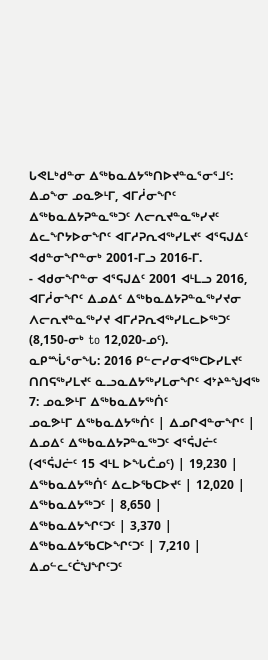ᒐᕙᒪᒃᑯᓐᓂ ᐃᖅᑲᓇᐃᔭᖅᑎᐅᔪᓐᓇᕐᓂᕐᒧᑦ:
ᐃᓄᖕᓂ ᓄᓇᕗᒻᒥ, ᐊᒥᓲᓂᖏᑦ ᐃᖅᑲᓇᐃᔭᕈᓐᓇᖅᑐᑦ ᐱᓕᕆᔪᓐᓇᖅᓯᔪᑦ ᐃᓚᖏᔭᐅᓂᖏᑦ ᐊᒥᓱᕈᕆᐊᖅᓯᒪᔪᑦ ᐊᕐᕋᒍᐃᑦ ᐊᑯᓐᓂᖏᓐᓂᒃ 2001-ᒥᓗ 2016-ᒥ.
- ᐊᑯᓂᖏᓐᓂ ᐊᕐᕋᒍᐃᑦ 2001 ᐊᒻᒪᓗ 2016, ᐊᒥᓲᓂᖏᑦ ᐃᓄᐃᑦ ᐃᖅᑲᓇᐃᔭᕈᓐᓇᖅᓯᔪᓂ ᐱᓕᕆᔪᓐᓇᖅᓯᔪ ᐊᒥᓱᕈᕆᐊᖅᓯᒪᓚᐅᖅᑐᑦ (8,150-ᓂᒃ to 12,020-ᓄᑦ).
ᓇᑭᙶᕐᓂᖓ: 2016 ᑭᓪᓕᓯᓂᐊᖅᑕᐅᓯᒪᔪᑦ
ᑎᑎᕋᖅᓯᒪᔪᑦ ᓇᓗᓇᐃᔭᖅᓯᒪᓂᖏᑦ ᐊᔾᔨᓐᖑᐊᖅ 7: ᓄᓇᕗᒻᒥ ᐃᖅᑲᓇᐃᔭᖅᑏᑦ
ᓄᓇᕗᒻᒥ ᐃᖅᑲᓇᐃᔭᖅᑏᑦ | ᐃᓄᒋᐊᓐᓂᖏᑦ |
ᐃᓄᐃᑦ ᐃᖅᑲᓇᐃᔭᕈᓐᓇᖅᑐᑦ ᐊᕐᕌᒍᓖᑦ (ᐊᕐᕌᒍᓖᑦ 15 ᐊᒻᒪ ᐅᖓᑖᓄᑦ) | 19,230 |
ᐃᖅᑲᓇᐃᔭᖅᑏᑦ ᐃᓚᐅᖃᑕᐅᔪᑦ | 12,020 |
ᐃᖅᑲᓇᐃᔭᖅᑐᑦ | 8,650 |
ᐃᖅᑲᓇᐃᔭᖏᑦᑐᑦ | 3,370 |
ᐃᖅᑲᓇᐃᔭᖃᑕᐅᖏᑦᑐᑦ | 7,210 |
ᐃᓄᓪᓚᑦᑖᖑᖏᑦᑐᑦ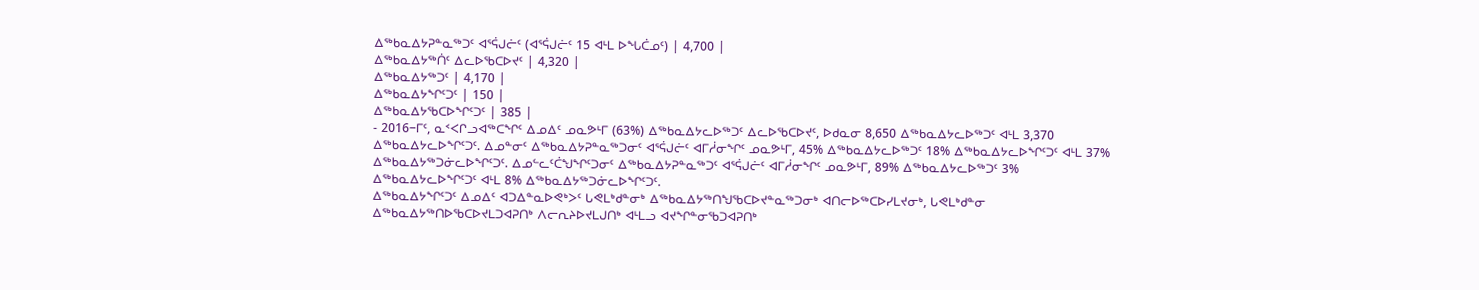ᐃᖅᑲᓇᐃᔭᕈᓐᓇᖅᑐᑦ ᐊᕐᕌᒍᓖᑦ (ᐊᕐᕌᒍᓖᑦ 15 ᐊᒻᒪ ᐅᖓᑖᓄᑦ) | 4,700 |
ᐃᖅᑲᓇᐃᔭᖅᑏᑦ ᐃᓚᐅᖃᑕᐅᔪᑦ | 4,320 |
ᐃᖅᑲᓇᐃᔭᖅᑐᑦ | 4,170 |
ᐃᖅᑲᓇᐃᔭᖏᑦᑐᑦ | 150 |
ᐃᖅᑲᓇᐃᔭᖃᑕᐅᖏᑦᑐᑦ | 385 |
- 2016−ᒥᑦ, ᓇᑉᐸᒋᓗᐊᖅᑕᖏᑦ ᐃᓄᐃᑦ ᓄᓇᕗᒻᒥ (63%) ᐃᖅᑲᓇᐃᔭᓚᐅᖅᑐᑦ ᐃᓚᐅᖃᑕᐅᔪᑦ, ᐅᑯᓇᓂ 8,650 ᐃᖅᑲᓇᐃᔭᓚᐅᖅᑐᑦ ᐊᒻᒪ 3,370 ᐃᖅᑲᓇᐃᔭᓚᐅᖏᑦᑐᑦ. ᐃᓄᓐᓂᑦ ᐃᖅᑲᓇᐃᔭᕈᓐᓇᖅᑐᓂᑦ ᐊᕐᕌᒍᓖᑦ ᐊᒥᓲᓂᖏᑦ ᓄᓇᕗᒻᒥ, 45% ᐃᖅᑲᓇᐃᔭᓚᐅᖅᑐᑦ 18% ᐃᖅᑲᓇᐃᔭᓚᐅᖏᑦᑐᑦ ᐊᒻᒪ 37% ᐃᖅᑲᓇᐃᔭᖅᑐᓃᓚᐅᖏᑦᑐᑦ. ᐃᓄᓪᓚᑦᑖᖑᖏᑦᑐᓂᑦ ᐃᖅᑲᓇᐃᔭᕈᓐᓇᖅᑐᑦ ᐊᕐᕌᒍᓖᑦ ᐊᒥᓲᓂᖏᑦ ᓄᓇᕗᒻᒥ, 89% ᐃᖅᑲᓇᐃᔭᓚᐅᖅᑐᑦ 3% ᐃᖅᑲᓇᐃᔭᓚᐅᖏᑦᑐᑦ ᐊᒻᒪ 8% ᐃᖅᑲᓇᐃᔭᖅᑐᓃᓚᐅᖏᑦᑐᑦ.
ᐃᖅᑲᓇᐃᔭᖏᑦᑐᑦ ᐃᓄᐃᑦ ᐊᑐᐃᓐᓇᐅᕙᒃᐳᑦ ᒐᕙᒪᒃᑯᓐᓂᒃ ᐃᖅᑲᓇᐃᔭᖅᑎᖑᖃᑕᐅᔪᓐᓇᖅᑐᓂᒃ ᐊᑎᓕᐅᖅᑕᐅᓯᒪᔪᓂᒃ, ᒐᕙᒪᒃᑯᓐᓂ ᐃᖅᑲᓇᐃᔭᖅᑎᐅᖃᑕᐅᔪᒪᑐᐊᕈᑎᒃ ᐱᓕᕆᔨᐅᔪᒪᒍᑎᒃ ᐊᒻᒪᓗ ᐊᔪᖏᓐᓂᖃᑐᐊᕈᑎᒃ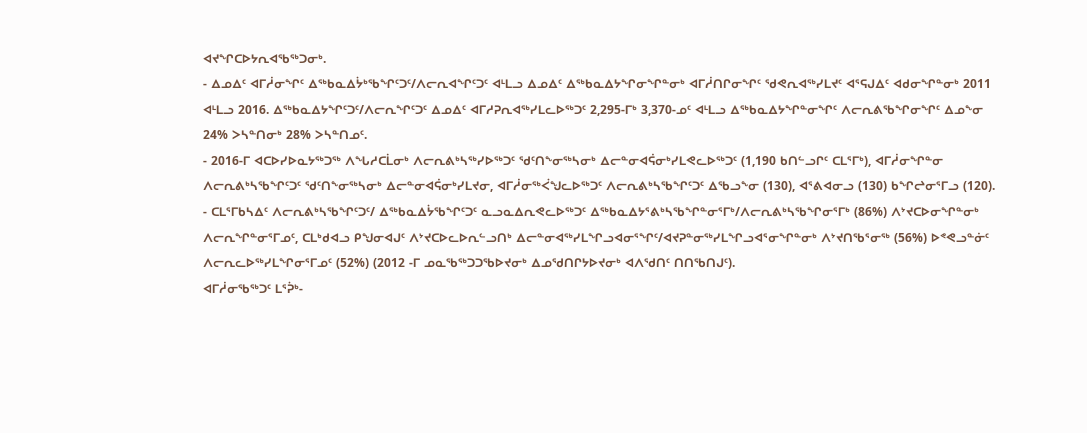ᐊᔪᖏᑕᐅᔭᕆᐊᖃᖅᑐᓂᒃ.
- ᐃᓄᐃᑦ ᐊᒥᓲᓂᖏᑦ ᐃᖅᑲᓇᐃᔮᒃᖃᖏᑦᑐᑦ/ᐱᓕᕆᐊᖏᑦᑐᑦ ᐊᒻᒪᓗ ᐃᓄᐃᑦ ᐃᖅᑲᓇᐃᔭᖏᓂᖏᓐᓂᒃ ᐊᒥᓲᑎᒋᓂᖏᑦ ᖁᕙᕆᐊᖅᓯᒪᔪᑦ ᐊᕐᕋᒍᐃᑦ ᐊᑯᓂᖏᓐᓂᒃ 2011 ᐊᒻᒪᓗ 2016. ᐃᖅᑲᓇᐃᔭᖏᑦᑐᑦ/ᐱᓕᕆᖏᑦᑐᑦ ᐃᓄᐃᑦ ᐊᒥᓱᕈᕆᐊᖅᓯᒪᓚᐅᖅᑐᑦ 2,295-ᒥᒃ 3,370-ᓄᑦ ᐊᒻᒪᓗ ᐃᖅᑲᓇᐃᔭᖏᓐᓂᖏᑦ ᐱᓕᕆᕕᖃᖏᓂᖏᑦ ᐃᓄᖕᓂ 24% ᐳᓴᓐᑎᓂᒃ 28% ᐳᓴᓐᑎᓄᑦ.
- 2016-ᒥ ᐊᑕᐅᓯᐅᓇᔭᖅᑐᖅ ᐱᖓᓱᑕᒫᓂᒃ ᐱᓕᕆᕕᒃᓴᖅᓯᐅᖅᑐᑦ ᖁᑦᑎᖕᓂᖅᓴᓂᒃ ᐃᓕᓐᓂᐊᕌᓂᒃᓯᒪᕙᓚᐅᖅᑐᑦ (1,190 ᑲᑎᓪᓗᒋᑦ ᑕᒪᕐᒥᒃ), ᐊᒥᓲᓂᖏᓐᓂ ᐱᓕᕆᕕᒃᓴᖃᖏᑦᑐᑦ ᖁᑦᑎᖕᓂᖅᓴᓂᒃ ᐃᓕᓐᓂᐊᕌᓂᒃᓯᒪᔪᓂ, ᐊᒥᓲᓂᖅᐹᖑᓚᐅᖅᑐᑦ ᐱᓕᕆᕕᒃᓴᖃᖏᑦᑐᑦ ᐃᖃᓗᖕᓂ (130), ᐊᕐᕕᐊᓂᓗ (130) ᑲᖏᖠᓂᕐᒥᓗ (120).
- ᑕᒪᕐᒥᑲᓴᐃᑦ ᐱᓕᕆᕕᒃᓴᖃᖏᑦᑐᑦ/ ᐃᖅᑲᓇᐃᔮᖃᖏᑦᑐᑦ ᓇᓗᓇᐃᕆᕙᓚᐅᖅᑐᑦ ᐃᖅᑲᓇᐃᔭᕐᕕᒃᓴᖃᖏᓐᓂᕐᒥᒃ/ᐱᓕᕆᕕᒃᓴᖃᖏᓂᕐᒥᒃ (86%) ᐱᔾᔪᑕᐅᓂᖏᓐᓂᒃ ᐱᓕᕆᖏᓐᓂᕐᒥᓄᑦ, ᑕᒪᒃᑯᐊᓗ ᑭᖑᓂᐊᒍᑦ ᐱᔾᔪᑕᐅᓚᐅᕆᓪᓗᑎᒃ ᐃᓕᓐᓂᐊᖅᓯᒪᖏᓗᐊᓂᕐᖏᑦ/ᐊᔪᕈᓐᓂᖅᓯᒪᖏᓗᐊᕐᓂᖏᓐᓂᒃ ᐱᔾᔪᑎᖃᕐᓂᖅ (56%) ᐅᕝᕙᓗᓐᓃᑦ ᐱᓕᕆᓚᐅᖅᓯᒪᖏᓂᕐᒥᓄᑦ (52%) (2012 -ᒥ ᓄᓇᖃᖅᑐᑐᖃᐅᔪᓂᒃ ᐃᓄᖁᑎᒋᔭᐅᔪᓂᒃ ᐊᐱᖁᑎᑦ ᑎᑎᖃᑎᒍᑦ).
ᐊᒥᓲᓂᖃᖅᑐᑦ ᒪᕐᕉᒃ-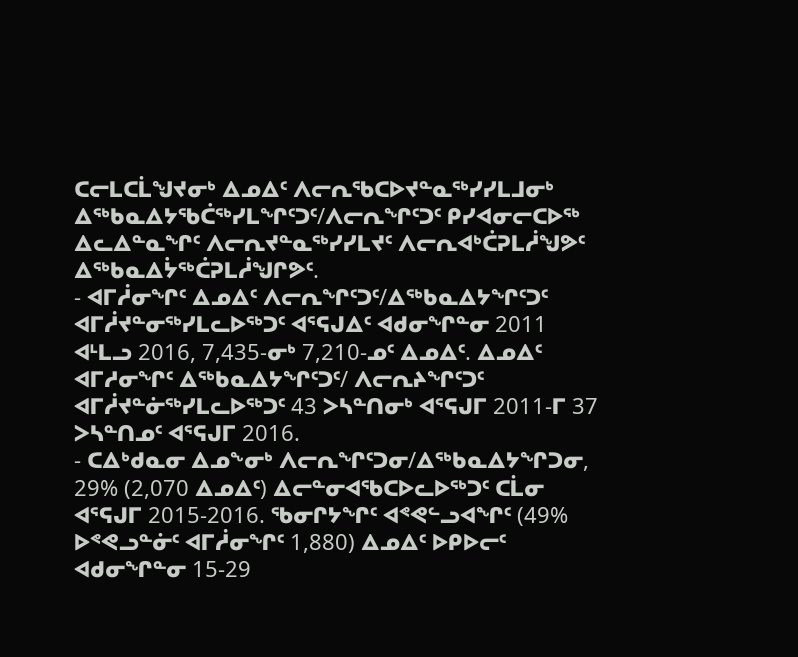ᑕᓕᒪᑕᒫᖑᔪᓂᒃ ᐃᓄᐃᑦ ᐱᓕᕆᖃᑕᐅᔪᓐᓇᖅᓯᓯᒪᒧᓂᒃ ᐃᖅᑲᓇᐃᔭᖃᑖᖅᓯᒪᖏᑦᑐᑦ/ᐱᓕᕆᖏᑦᑐᑦ ᑭᓯᐊᓂᓕᑕᐅᖅ ᐃᓚᐃᓐᓇᖏᑦ ᐱᓕᕆᔪᓐᓇᖅᓯᓯᒪᔪᑦ ᐱᓕᕆᐊᒃᑖᕈᒪᓲᖑᕗᑦ ᐃᖅᑲᓇᐃᔮᖅᑖᕈᒪᓲᖑᒋᕗᑦ.
- ᐊᒥᓲᓂᖏᑦ ᐃᓄᐃᑦ ᐱᓕᕆᖏᑦᑐᑦ/ᐃᖅᑲᓇᐃᔭᖏᑦᑐᑦ ᐊᒥᓲᔪᓐᓂᖅᓯᒪᓚᐅᖅᑐᑦ ᐊᕐᕋᒍᐃᑦ ᐊᑯᓂᖏᓐᓂ 2011 ᐊᒻᒪᓗ 2016, 7,435-ᓂᒃ 7,210-ᓄᑦ ᐃᓄᐃᑦ. ᐃᓄᐃᑦ ᐊᒥᓱᓂᖏᑦ ᐃᖅᑲᓇᐃᔭᖏᑦᑐᑦ/ ᐱᓕᕆᔨᖏᑦᑐᑦ ᐊᒥᓲᔪᓐᓃᖅᓯᒪᓚᐅᖅᑐᑦ 43 ᐳᓴᓐᑎᓂᒃ ᐊᕐᕋᒍᒥ 2011-ᒥ 37 ᐳᓴᓐᑎᓄᑦ ᐊᕐᕋᒍᒥ 2016.
- ᑕᐃᒃᑯᓇᓂ ᐃᓄᖕᓂᒃ ᐱᓕᕆᖏᑦᑐᓂ/ᐃᖅᑲᓇᐃᔭᖏᑐᓂ, 29% (2,070 ᐃᓄᐃᑦ) ᐃᓕᓐᓂᐊᖃᑕᐅᓚᐅᖅᑐᑦ ᑕᒫᓂ ᐊᕐᕋᒍᒥ 2015-2016. ᖃᓂᒋᔭᖏᑦ ᐊᕝᕙᓪᓗᐊᖏᑦ (49% ᐅᕝᕙᓗᓐᓃᑦ ᐊᒥᓲᓂᖏᑦ 1,880) ᐃᓄᐃᑦ ᐅᑭᐅᓕᑦ ᐊᑯᓂᖏᓐᓂ 15-29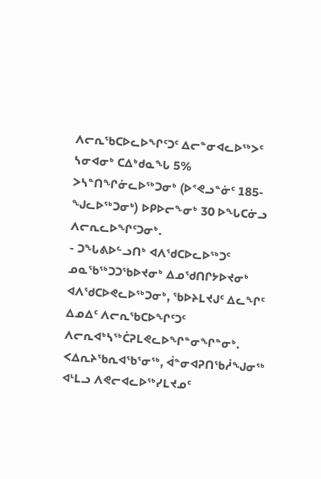ᐱᓕᕆᖃᑕᐅᓚᐅᖏᑦᑐᑦ ᐃᓕᓐᓂᐊᓚᐅᖅᐳᑦ ᓴᓂᐊᓂᒃ ᑕᐃᒃᑯᓇᖓ 5% ᐳᓴᓐᑎᖏᓃᓚᐅᖅᑐᓂᒃ (ᐅᕝᕙᓗᓐᓃᑦ 185-ᖑᓚᐅᖅᑐᓂᒃ) ᐅᑭᐅᓕᖕᓂᒃ 30 ᐅᖓᑕᓃᓗ ᐱᓕᕆᓚᐅᖏᑦᑐᓂᒃ.
- ᑐᖓᕕᐅᓪᓗᑎᒃ ᐊᐱᖁᑕᐅᓚᐅᖅᑐᑦ ᓄᓇᖃᖅᑐᑐᖃᐅᔪᓂᒃ ᐃᓄᖁᑎᒋᔭᐅᔪᓂᒃ ᐊᐱᖁᑕᐅᕙᓚᐅᖅᑐᓂᒃ, ᖃᐅᔨᒪᔪᒍᑦ ᐃᓚᖏᑦ ᐃᓄᐃᑦ ᐱᓕᕆᖃᑕᐅᖏᑦᑐᑦ ᐱᓕᕆᐊᒃᓴᖅᑖᕈᒪᕙᓚᐅᖏᓐᓂᖏᓐᓂᒃ.
ᐸᐃᕆᔨᖃᕆᐊᖃᕐᓂᖅ, ᐋᓐᓂᐊᕈᑎᖃᓲᖑᓂᖅ ᐊᒻᒪᓗ ᐱᕙᓕᐊᓚᐅᖅᓯᒪᔪᓄᑦ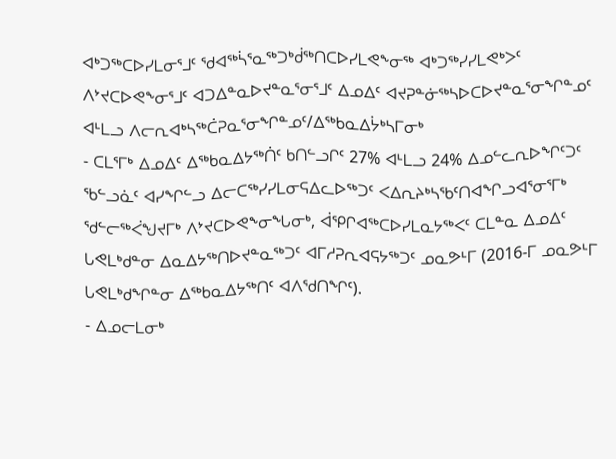ᐊᒃᑐᖅᑕᐅᓯᒪᓂᕐᒧᑦ ᖁᐊᖅᓵᕐᓇᖅᑐᒃᑰᖅᑎᑕᐅᓯᒪᕙᖕᓂᖅ ᐊᒃᑐᖅᓯᓯᒪᕙᒃᐳᑦ ᐱᔾᔪᑕᐅᕙᖕᓂᕐᒧᑦ ᐊᑐᐃᓐᓇᐅᔪᓐᓇᕐᓂᕐᒧᑦ ᐃᓄᐃᑦ ᐊᔪᕈᓐᓃᖅᓴᐅᑕᐅᔪᓐᓇᕐᓂᖏᓐᓄᑦ ᐊᒻᒪᓗ ᐱᓕᕆᐊᒃᓴᖅᑖᕈᓇᕐᓂᖏᓐᓄᑦ/ᐃᖅᑲᓇᐃᔮᒃᓴᒥᓂᒃ
- ᑕᒪᕐᒥᒃ ᐃᓄᐃᑦ ᐃᖅᑲᓇᐃᔭᖅᑏᑦ ᑲᑎᓪᓗᒋᑦ 27% ᐊᒻᒪᓗ 24% ᐃᓄᓪᓚᕆᐅᖏᑦᑐᑦ ᖃᓪᓗᓈᑦ ᐊᓯᖏᓪᓗ ᐃᓕᑕᖅᓯᓯᒪᓂᕋᐃᓚᐅᖅᑐᑦ ᐸᐃᕆᔨᒃᓴᖃᑦᑎᐊᖏᓗᐊᕐᓂᕐᒥᒃ ᖁᓪᓕᖅᐹᖑᔪᒥᒃ ᐱᔾᔪᑕᐅᕙᖕᓂᖓᓂᒃ, ᐋᕿᒋᐊᖅᑕᐅᓯᒪᓇᔭᖅᐸᑦ ᑕᒪᓐᓇ ᐃᓄᐃᑦ ᒐᕙᒪᒃᑯᓐᓂ ᐃᓇᐃᔭᖅᑎᐅᔪᓐᓇᖅᑐᑦ ᐊᒥᓱᕈᕆᐊᕋᔭᖅᑐᑦ ᓄᓇᕗᒻᒥ (2016-ᒥ ᓄᓇᕗᒻᒥ ᒐᕙᒪᒃᑯᖏᓐᓂ ᐃᖅᑲᓇᐃᔭᖅᑎᑦ ᐊᐱᖁᑎᖏᑦ).
- ᐃᓄᓕᒪᓂᒃ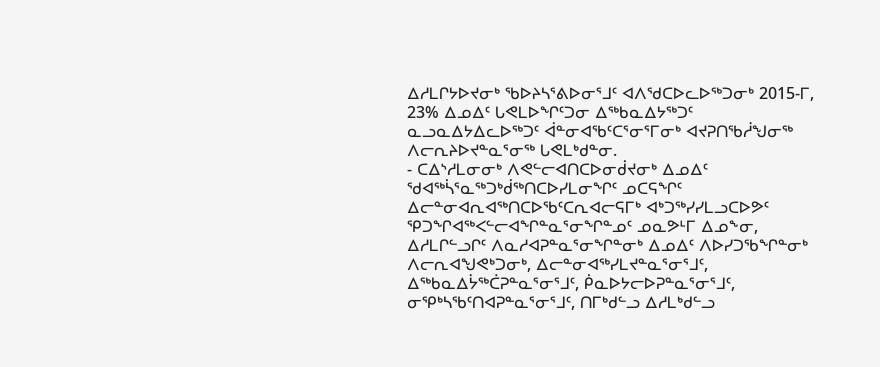ᐃᓱᒪᒋᔭᐅᔪᓂᒃ ᖃᐅᔨᓴᕐᕕᐅᓂᕐᒧᑦ ᐊᐱᖁᑕᐅᓚᐅᖅᑐᓂᒃ 2015-ᒥ, 23% ᐃᓄᐃᑦ ᒐᕙᒪᐅᖏᑦᑐᓂ ᐃᖅᑲᓇᐃᔭᖅᑐᑦ ᓇᓗᓇᐃᔭᐃᓚᐅᖅᑐᑦ ᐋᓐᓂᐊᖃᑦᑕᕐᓂᕐᒥᓂᒃ ᐊᔪᕈᑎᖃᓲᖑᓂᖅ ᐱᓕᕆᔨᐅᔪᓐᓇᕐᓂᖅ ᒐᕙᒪᒃᑯᓐᓂ.
- ᑕᐃᔅᓱᒪᓂᓂᒃ ᐱᕙᓪᓕᐊᑎᑕᐅᓂᑰᔪᓂᒃ ᐃᓄᐃᑦ ᖁᐊᖅᓵᕐᓇᖅᑐᒃᑰᖅᑎᑕᐅᓯᒪᓂᖏᑦ ᓄᑕᕋᖏᑦ ᐃᓕᓐᓂᐊᕆᐊᖅᑎᑕᐅᖃᑦᑕᕆᐊᓕᕋᒥᒃ ᐊᒃᑐᖅᓯᓯᒪᓗᑕᐅᕗᑦ ᕿᑐᖏᐊᖅᐸᓪᓕᐊᖏᓐᓇᕐᓂᖏᓐᓄᑦ ᓄᓇᕗᒻᒥ ᐃᓄᖕᓂ, ᐃᓱᒪᒋᓪᓗᒋᑦ ᐱᓇᓱᐊᕈᓐᓇᕐᓂᖏᓐᓂᒃ ᐃᓄᐃᑦ ᐱᐅᓯᑐᖃᖏᓐᓂᒃ ᐱᓕᕆᐊᖑᕙᒃᑐᓂᒃ, ᐃᓕᓐᓂᐊᖅᓯᒪᔪᓐᓇᕐᓂᕐᒧᑦ, ᐃᖅᑲᓇᐃᔮᖅᑖᕈᓐᓇᕐᓂᕐᒧᑦ, ᑮᓇᐅᔭᓕᐅᕈᓐᓇᕐᓂᕐᒧᑦ, ᓂᕿᒃᓴᖃᑦᑎᐊᕈᓐᓇᕐᓂᕐᒧᑦ, ᑎᒥᒃᑯᓪᓗ ᐃᓱᒪᒃᑯᓪᓗ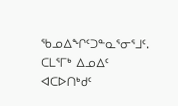ᖃᓄᐃᖏᑦᑐᓐᓇᕐᓂᕐᒧᑦ. ᑕᒪᕐᒥᒃ ᐃᓄᐃᑦ ᐊᑕᐅᑎᒃᑯᑦ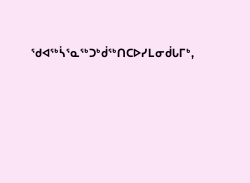ᖁᐊᖅᓵᕐᓇᖅᑐᒃᑰᖅᑎᑕᐅᓯᒪᓂᑰᒐᒥᒃ,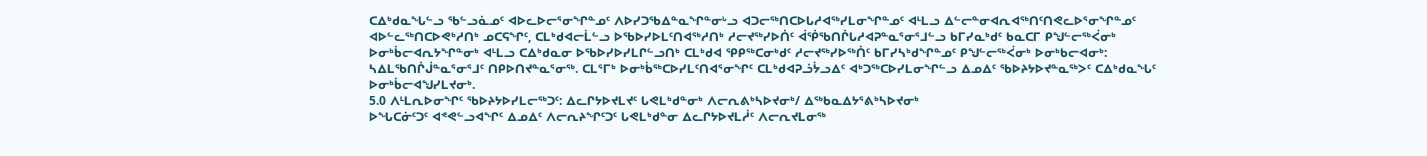ᑕᐃᒃᑯᓇᖓᓪᓗ ᖃᓪᓗᓈᓄᑦ ᐊᐅᓚᐅᓕᕐᓂᖏᓐᓄᑦ ᐱᐅᓯᑐᖃᐃᓐᓇᖏᓐᓂᒡᓗ ᐊᑐᓕᖅᑎᑕᐅᒐᓱᐊᖅᓯᒪᓂᖏᓐᓄᑦ ᐊᒻᒪᓗ ᐃᓪᓕᓐᓂᐊᕆᐊᖅᑎᑦᑎᕙᓚᐅᕐᓂᖏᓐᓄᑦ ᐊᐅᓪᓚᖅᑎᑕᐅᕙᒃᓱᑎᒃ ᓄᑕᕋᖏᑦ, ᑕᒪᒃᑯᐊᓕᒫᓪᓗ ᐅᖃᐅᓯᐅᒪᑦᑎᐊᖅᓱᑎᒃ ᓱᓕᔪᖅᓯᐅᑏᑦ ᐋᖀᖃᑎᒌᒐᓱᐊᕈᓐᓇᕐᓂᕐᒧᓪᓗ ᑲᒥᓯᓇᒃᑯᑦ ᑲᓇᑕᒥ ᑭᖑᓪᓕᖅᐹᓂᒃ ᐅᓂᒃᑳᓕᐊᕆᔭᖏᓐᓂᒃ ᐊᒻᒪᓗ ᑕᐃᒃᑯᓇᓂ ᐅᖃᐅᓯᐅᓯᒪᒋᓪᓗᑎᒃ ᑕᒪᒃᑯᐊ ᕿᑭᖅᑕᓂᒃᑯᑦ ᓱᓕᔪᖅᓯᐅᖅᑏᑦ ᑲᒥᓯᓴᒃᑯᖏᓐᓄᑦ ᑭᖑᓪᓕᖅᐹᓂᒃ ᐅᓂᒃᑲᓕᐊᓂᒃ: ᓴᐃᒪᖃᑎᒌᒎᓐᓇᕐᓂᕐᒧᑦ ᑎᑭᐅᑎᔪᓐᓇᕐᓂᖅ. ᑕᒪᕐᒥᒃ ᐅᓂᒃᑳᖅᑕᐅᓯᒪᑦᑎᐊᕐᓂᖏᑦ ᑕᒪᒃᑯᐊᕈᓘᔮᓗᐃᑦ ᐊᒃᑐᖅᑕᐅᓯᒪᓂᖏᓪᓗ ᐃᓄᐃᑦ ᖃᐅᔨᔭᐅᔪᓐᓇᖅᐳᑦ ᑕᐃᒃᑯᓇᖓᑦ ᐅᓂᒃᑳᓕᐊᖑᓯᒪᔪᓂᒃ.
5.0 ᐱᒻᒪᕆᐅᓂᖏᑦ ᖃᐅᔨᔭᐅᓯᒪᓕᖅᑐᑦ: ᐃᓚᒋᔭᐅᔪᒪᔪᑦ ᒐᕙᒪᒃᑯᓐᓂᒃ ᐱᓕᕆᕕᒃᓴᐅᔪᓂᒃ/ ᐃᖅᑲᓇᐃᔭᕐᕕᒃᓴᐅᔪᓂᒃ
ᐅᖓᑕᓃᑦᑐᑦ ᐊᕝᕙᓪᓗᐊᖏᑦ ᐃᓄᐃᑦ ᐱᓕᕆᔨᖏᑦᑐᑦ ᒐᕙᒪᒃᑯᓐᓂ ᐃᓚᒋᔭᐅᔪᒪᓲᑦ ᐱᓕᕆᔪᒪᓂᖅ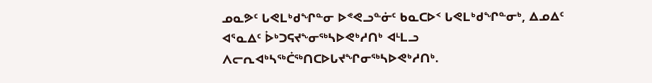ᓄᓇᕗᑦ ᒐᕙᒪᒃᑯᖏᓐᓂ ᐅᕝᕙᓗᓐᓃᑦ ᑲᓇᑕᐅᑉ ᒐᕙᒪᒃᑯᖏᓐᓂᒃ, ᐃᓄᐃᑦ ᐊᕐᓇᐃᑦ ᐆᒃᑐᕋᔪᖕᓂᖅᓴᐅᕙᒃᓱᑎᒃ ᐊᒻᒪᓗ ᐱᓕᕆᐊᒃᓴᖅᑖᖅᑎᑕᐅᒐᔪᖏᓂᖅᓴᐅᕙᒃᓱᑎᒃ.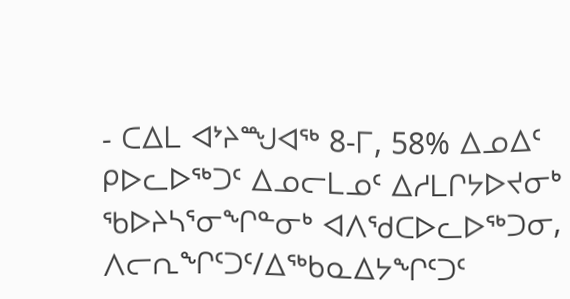- ᑕᐃᒪ ᐊᔾᔨᙳᐊᖅ 8-ᒥ, 58% ᐃᓄᐃᑦ ᑭᐅᓚᐅᖅᑐᑦ ᐃᓄᓕᒪᓄᑦ ᐃᓱᒪᒋᔭᐅᔪᓂᒃ ᖃᐅᔨᓴᕐᓂᖏᓐᓂᒃ ᐊᐱᖁᑕᐅᓚᐅᖅᑐᓂ, ᐱᓕᕆᖏᑦᑐᑦ/ᐃᖅᑲᓇᐃᔭᖏᑦᑐᑦ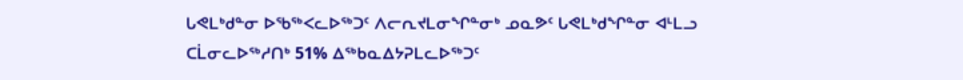ᒐᕙᒪᒃᑯᓐᓂ ᐅᖃᖅᐸᓚᐅᖅᑐᑦ ᐱᓕᕆᔪᒪᓂᖏᓐᓂᒃ ᓄᓇᕗᑦ ᒐᕙᒪᒃᑯᖏᓐᓂ ᐊᒻᒪᓗ ᑕᒫᓂᓚᐅᖅᓱᑎᒃ 51% ᐃᖅᑲᓇᐃᔭᕈᒪᓚᐅᖅᑐᑦ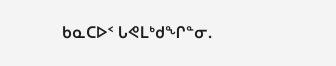ᑲᓇᑕᐅᑉ ᒐᕙᒪᒃᑯᖏᓐᓂ.